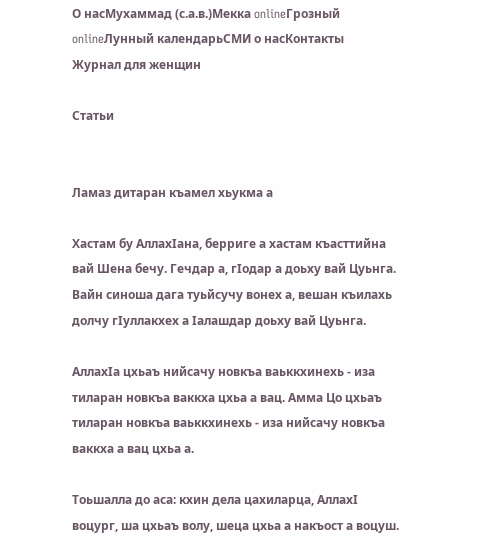О насМухаммад (с.а.в.)Мекка onlineГрозный onlineЛунный календарьСМИ о насКонтакты
Журнал для женщин

Статьи


Ламаз дитаран къамел хьукма а

Хастам бу АллахIана, берриге а хастам къасттийна вай Шена бечу. Гечдар а, гIодар а доьху вай Цуьнга. Вайн синоша дага туьйсучу вонех а, вешан къилахь долчу гIуллакхех а Iалашдар доьху вай Цуьнга.

АллахIа цхьаъ нийсачу новкъа ваьккхинехь - иза тиларан новкъа ваккха цхьа а вац. Амма Цо цхьаъ тиларан новкъа ваьккхинехь - иза нийсачу новкъа ваккха а вац цхьа а.

Тоьшалла до аса: кхин дела цахиларца, АллахI воцург, ша цхьаъ волу, шеца цхьа а накъост а воцуш.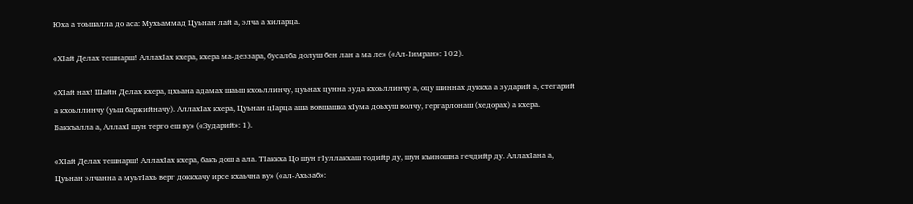Юха а тоьшалла до аса: Мухьаммад Цуьнан лай а, элча а хиларца.

«ХIай Делах тешнарш! АллахIах кхера, кхера ма-деззара, бусалба долуш бен лан а ма ле» («Ал-Iимран»: 102).

«ХIай нах! Шайн Делах кхера, цхьана адамах шаьш кхоьллинчу, цуьнах цунна зуда кхоьллинчу а, оцу шиннах дуккха а зударий а, стегарий а кхоьллинчу (уьш баржийначу). АллахIах кхера, Цуьнан цIарца аша вовшашка хIума доьхуш волчу, гергарлонаш (хедорах) а кхера. Баккъалла а, АллахI шун терго еш ву» («Зударий»: 1).

«ХIай Делах тешнарш! АллахIах кхера, бакъ дош а ала. ТIаккха Цо шун гIуллакхаш тодийр ду, шун къиношна гечдийр ду. АллахIана а, Цуьнан элчанна а муьтIахь верг доккхачу ирсе кхаьчна ву» («ал-Ахьзаб»: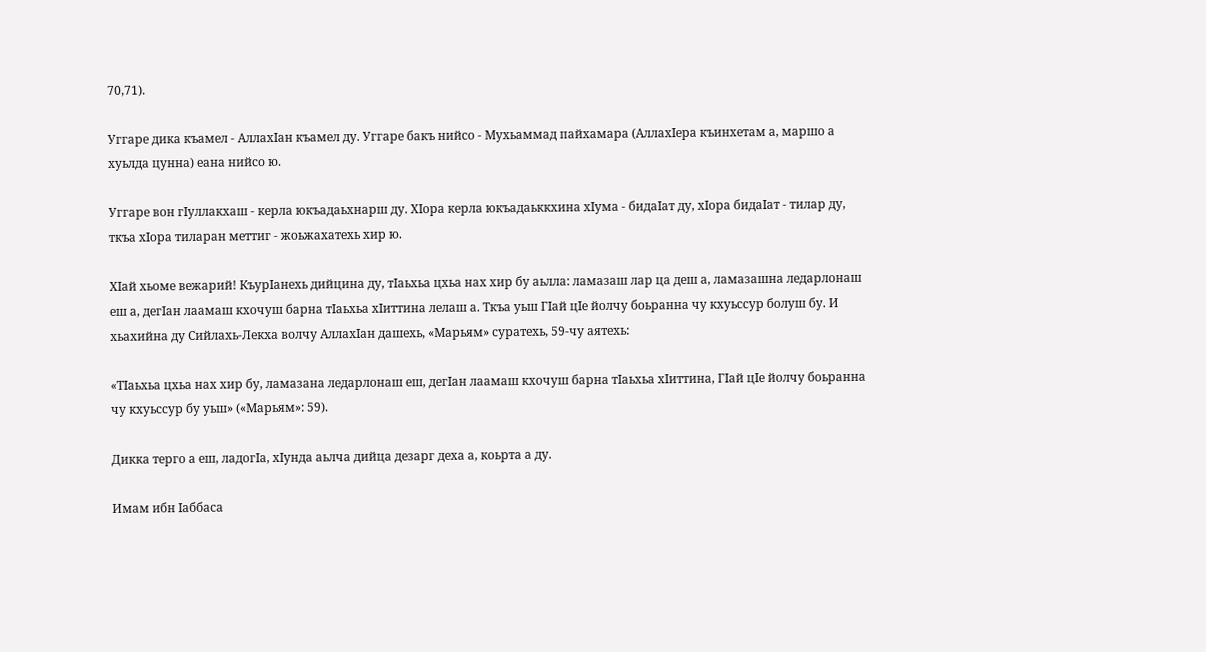70,71).

Уггаре дика къамел - АллахIан къамел ду. Уггаре бакъ нийсо - Мухьаммад пайхамара (АллахIера къинхетам а, маршо а хуьлда цунна) еана нийсо ю.

Уггаре вон гIуллакхаш - керла юкъадаьхнарш ду. ХIора керла юкъадаьккхина хIума - бидаIат ду, хIора бидаIат - тилар ду, ткъа хIора тиларан меттиг - жоьжахатехь хир ю.

ХIай хьоме вежарий! КъурIанехь дийцина ду, тIаьхьа цхьа нах хир бу аьлла: ламазаш лар ца деш а, ламазашна ледарлонаш еш а, дегIан лаамаш кхочуш барна тIаьхьа хIиттина лелаш а. Ткъа уьш ГIай цIе йолчу боьранна чу кхуьссур болуш бу. И хьахийна ду Сийлахь-Лекха волчу АллахIан дашехь, «Марьям» суратехь, 59-чу аятехь:

«ТIаьхьа цхьа нах хир бу, ламазана ледарлонаш еш, дегIан лаамаш кхочуш барна тIаьхьа хIиттина, ГIай цIе йолчу боьранна чу кхуьссур бу уьш» («Марьям»: 59).

Дикка терго а еш, ладогIа, хIунда аьлча дийца дезарг деха а, коьрта а ду.

Имам ибн Iаббаса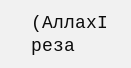(АллахI реза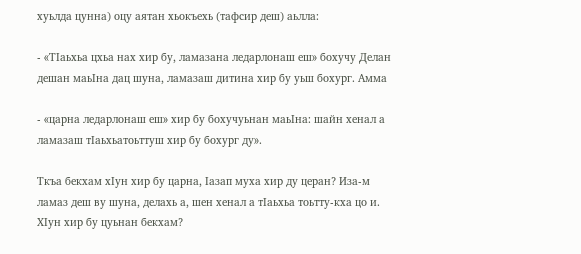хуьлда цунна) оцу аятан хьокъехь (тафсир деш) аьлла:

- «ТIаьхьа цхьа нах хир бу, ламазана ледарлонаш еш» бохучу Делан дешан маьIна дац шуна, ламазаш дитина хир бу уьш бохург. Амма

- «царна ледарлонаш еш» хир бу бохучуьнан маьIна: шайн хенал а ламазаш тIаьхьатоьттуш хир бу бохург ду».

Ткъа бекхам хIун хир бу царна, Iазап муха хир ду церан? Иза-м ламаз деш ву шуна, делахь а, шен хенал а тIаьхьа тоьтту-кха цо и. ХIун хир бу цуьнан бекхам?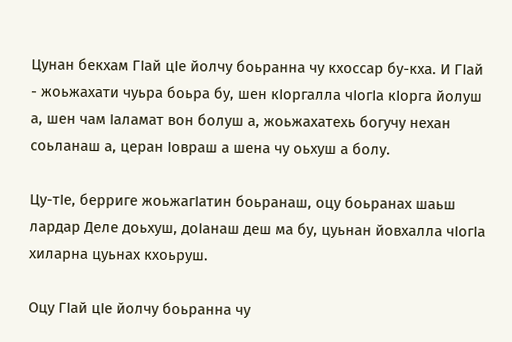Цунан бекхам ГIай цIе йолчу боьранна чу кхоссар бу-кха. И ГIай - жоьжахати чуьра боьра бу, шен кIоргалла чIогIа кIорга йолуш а, шен чам Iаламат вон болуш а, жоьжахатехь богучу нехан соьланаш а, церан Iовраш а шена чу оьхуш а болу.

Цу-тIе, берриге жоьжагIатин боьранаш, оцу боьранах шаьш лардар Деле доьхуш, доIанаш деш ма бу, цуьнан йовхалла чIогIа хиларна цуьнах кхоьруш.

Оцу ГIай цIе йолчу боьранна чу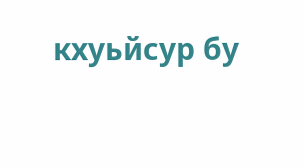кхуьйсур бу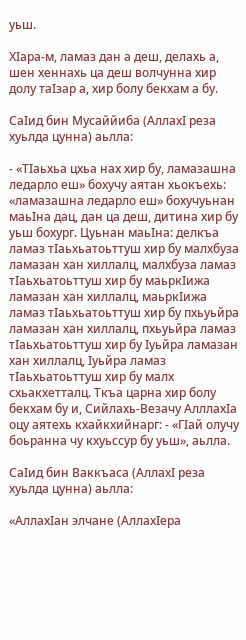уьш.

ХIара-м, ламаз дан а деш, делахь а, шен хеннахь ца деш волчунна хир долу таIзар а, хир болу бекхам а бу.

СаIид бин Мусаййиба (АллахI реза хуьлда цунна) аьлла:

- «ТIаьхьа цхьа нах хир бу, ламазашна ледарло еш» бохучу аятан хьокъехь: «ламазашна ледарло еш» бохучуьнан маьIна дац, дан ца деш, дитина хир бу уьш бохург. Цуьнан маьIна: делкъа ламаз тIаьхьатоьттуш хир бу малхбуза ламазан хан хиллалц, малхбуза ламаз тIаьхьатоьттуш хир бу маьркIижа ламазан хан хиллалц, маьркIижа ламаз тIаьхьатоьттуш хир бу пхьуьйра ламазан хан хиллалц, пхьуьйра ламаз тIаьхьатоьттуш хир бу Iуьйра ламазан хан хиллалц, Iуьйра ламаз тIаьхьатоьттуш хир бу малх схьакхетталц. Ткъа царна хир болу бекхам бу и, Сийлахь-Везачу АлллахIа оцу аятехь кхайкхийнарг: - «ГIай олучу боьранна чу кхуьссур бу уьш», аьлла.

СаIид бин Ваккъаса (АллахI реза хуьлда цунна) аьлла:

«АллахIан элчане (АллахIера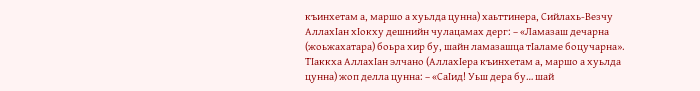къинхетам а, маршо а хуьлда цунна) хаьттинера, Сийлахь-Везчу АллахIан хIокху дешнийн чулацамах дерг: – «Ламазаш дечарна (жоьжахатара) боьра хир бу, шайн ламазашца тIаламе боцучарна». ТIаккха АллахIан элчано (АллахIера къинхетам а, маршо а хуьлда цунна) жоп делла цунна: – «СаIид! Уьш дера бу… шай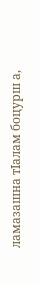ламазашна тIалам боцурш а,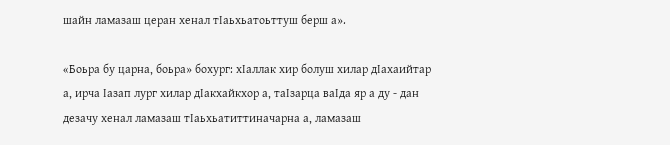шайн ламазаш церан хенал тIаьхьатоьттуш берш а».

«Боьра бу царна, боьра» бохург: хIаллак хир болуш хилар дIахаийтар а, ирча Iазап лург хилар дIакхайкхор а, таIзарца ваIда яр а ду - дан дезачу хенал ламазаш тIаьхьатиттиначарна а, ламазаш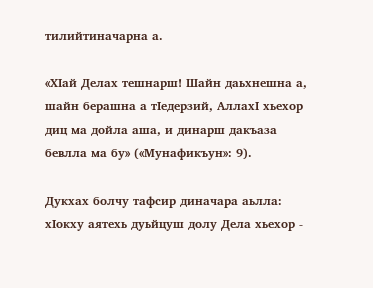тилийтиначарна а.

«ХIай Делах тешнарш! Шайн даьхнешна а, шайн берашна а тIедерзий, АллахI хьехор диц ма дойла аша, и динарш дакъаза бевлла ма бу» («Мунафикъун»: 9).

Дукхах болчу тафсир диначара аьлла: хIокху аятехь дуьйцуш долу Дела хьехор -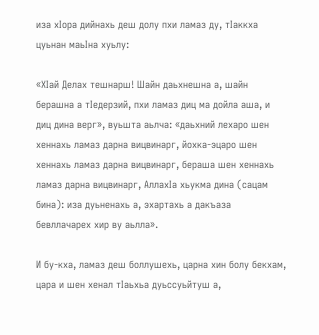иза хIора дийнахь деш долу пхи ламаз ду, тIаккха цуьнан маьIна хуьлу:

«ХIай Делах тешнарш! Шайн даьхнешна а, шайн берашна а тIедерзий, пхи ламаз диц ма дойла аша, и диц дина верг», вуьшта аьлча: «даьхний лехаро шен хеннахь ламаз дарна вицвинарг, йохка-эцаро шен хеннахь ламаз дарна вицвинарг, бераша шен хеннахь ламаз дарна вицвинарг, АллахIа хьукма дина (сацам бина): иза дуьненахь а, эхартахь а дакъаза бевллачарех хир ву аьлла».

И бу-кха, ламаз деш боллушехь, царна хин болу бекхам, цара и шен хенал тIаьхьа дуьссуьйтуш а,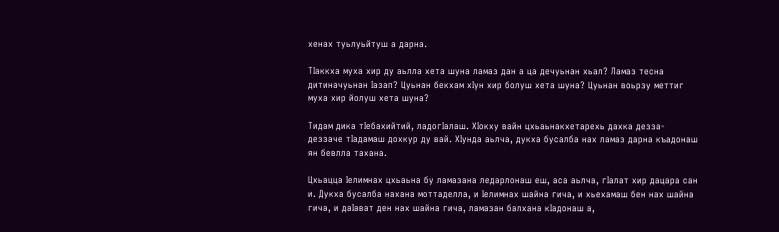хенах туьлуьйтуш а дарна.

ТIаккха муха хир ду аьлла хета шуна ламаз дан а ца дечуьнан хьал? Ламаз тесна дитиначуьнан Iазап? Цуьнан бекхам хIун хир болуш хета шуна? Цуьнан воьрзу меттиг муха хир йолуш хета шуна?

Тидам дика тIебахийтий, ладогIалаш. ХIокху вайн цхьаьнакхетарехь дахка дезза- деззаче тIадамаш дохкур ду вай. ХIунда аьлча, дукха бусалба нах ламаз дарна къадонаш ян бевлла тахана.

Цхьацца Iелимнах цхьаьна бу ламазана ледарлонаш еш, аса аьлча, гIалат хир дацара сан и. Дукха бусалба нахана моттаделла, и Iелимнах шайна гича, и хьехамаш бен нах шайна гича, и даIават ден нах шайна гича, ламазан балхана кIадонаш а,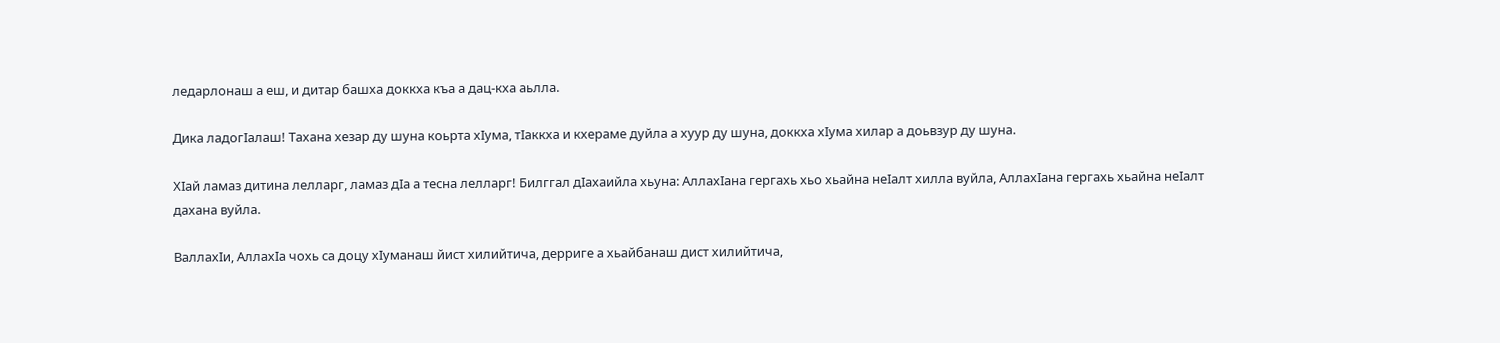ледарлонаш а еш, и дитар башха доккха къа а дац-кха аьлла.

Дика ладогIалаш! Тахана хезар ду шуна коьрта хIума, тIаккха и кхераме дуйла а хуур ду шуна, доккха хIума хилар а доьвзур ду шуна.

ХIай ламаз дитина лелларг, ламаз дIа а тесна лелларг! Билггал дIахаийла хьуна: АллахIана гергахь хьо хьайна неIалт хилла вуйла, АллахIана гергахь хьайна неIалт дахана вуйла.

ВаллахIи, АллахIа чохь са доцу хIуманаш йист хилийтича, дерриге а хьайбанаш дист хилийтича,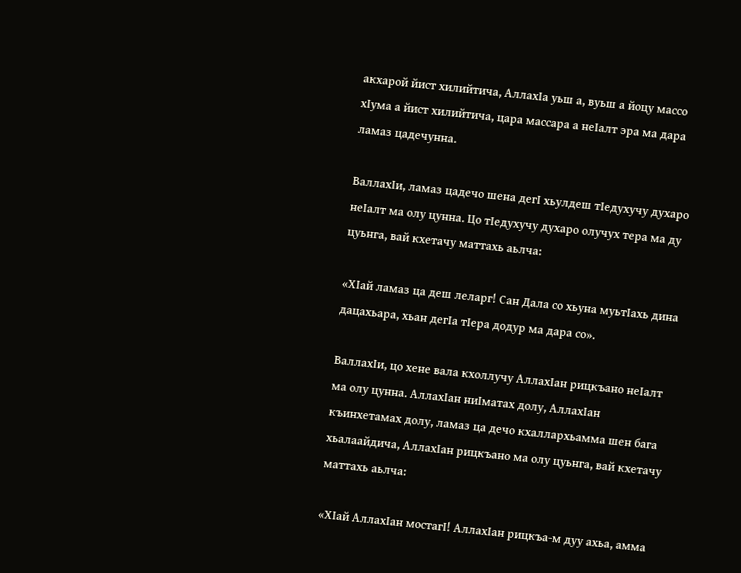акхарой йист хилийтича, АллахIа уьш а, вуьш а йоцу массо хIума а йист хилийтича, цара массара а неIалт эра ма дара ламаз цадечунна.

ВаллахIи, ламаз цадечо шена дегI хьулдеш тIедухучу духаро неIалт ма олу цунна. Цо тIедухучу духаро олучух тера ма ду цуьнга, вай кхетачу маттахь аьлча:

«ХIай ламаз ца деш леларг! Сан Дала со хьуна муьтIахь дина дацахьара, хьан дегIа тIера додур ма дара со».

ВаллахIи, цо хене вала кхоллучу АллахIан рицкъано неIалт ма олу цунна. АллахIан ниIматах долу, АллахIан къинхетамах долу, ламаз ца дечо кхаллархьамма шен бага хьалаайдича, АллахIан рицкъано ма олу цуьнга, вай кхетачу маттахь аьлча:

«ХIай АллахIан мостагI! АллахIан рицкъа-м дуу ахьа, амма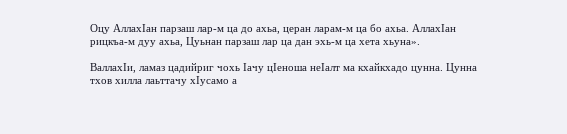Оцу АллахIан парзаш лар-м ца до ахьа, церан ларам-м ца бо ахьа. АллахIан рицкъа-м дуу ахьа, Цуьнан парзаш лар ца дан эхь-м ца хета хьуна».

ВаллахIи, ламаз цадийриг чохь Iачу цIеноша неIалт ма кхайкхадо цунна. Цунна тхов хилла лаьттачу хIусамо а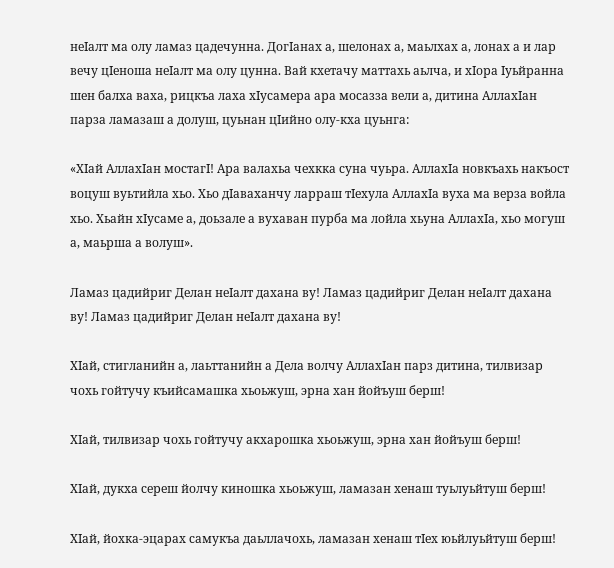неIалт ма олу ламаз цадечунна. ДогIанах а, шелонах а, маьлхах а, лонах а и лар вечу цIеноша неIалт ма олу цунна. Вай кхетачу маттахь аьлча, и хIора Iуьйранна шен балха ваха, рицкъа лаха хIусамера ара мосазза вели а, дитина АллахIан парза ламазаш а долуш, цуьнан цIийно олу-кха цуьнга:

«ХIай АллахIан мостагI! Ара валахьа чехкка суна чуьра. АллахIа новкъахь накъост воцуш вуьтийла хьо. Хьо дIаваханчу ларраш тIехула АллахIа вуха ма верза войла хьо. Хьайн хIусаме а, доьзале а вухаван пурба ма лойла хьуна АллахIа, хьо могуш а, маьрша а волуш».

Ламаз цадийриг Делан неIалт дахана ву! Ламаз цадийриг Делан неIалт дахана ву! Ламаз цадийриг Делан неIалт дахана ву!

ХIай, стигланийн а, лаьттанийн а Дела волчу АллахIан парз дитина, тилвизар чохь гойтучу къийсамашка хьоьжуш, эрна хан йойъуш берш!

ХIай, тилвизар чохь гойтучу акхарошка хьоьжуш, эрна хан йойъуш берш!

ХIай, дукха сереш йолчу киношка хьоьжуш, ламазан хенаш туьлуьйтуш берш!

ХIай, йохка-эцарах самукъа даьллачохь, ламазан хенаш тIех юьйлуьйтуш берш!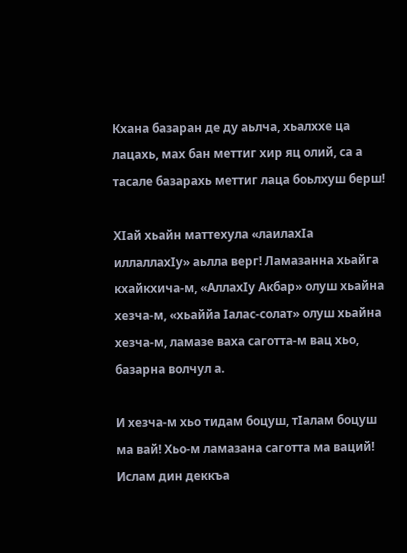Кхана базаран де ду аьлча, хьалххе ца лацахь, мах бан меттиг хир яц олий, са а тасале базарахь меттиг лаца боьлхуш берш!

ХIай хьайн маттехула «лаилахIа иллаллахIу» аьлла верг! Ламазанна хьайга кхайкхича-м, «АллахIу Акбар» олуш хьайна хезча-м, «хьаййа Iалас-солат» олуш хьайна хезча-м, ламазе ваха саготта-м вац хьо, базарна волчул а.

И хезча-м хьо тидам боцуш, тIалам боцуш ма вай! Хьо-м ламазана саготта ма ваций! Ислам дин деккъа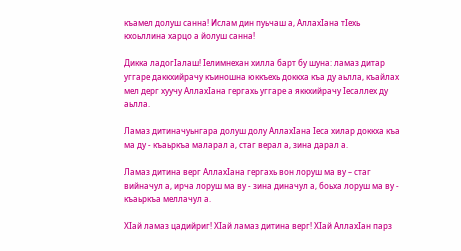къамел долуш санна! Ислам дин пуьчаш а, АллахIана тIехь кхоьллина харцо а йолуш санна!

Дикка ладогIалаш! Iелимнехан хилла барт бу шуна: ламаз дитар уггаре даккхийрачу къиношна юккъехь доккха къа ду аьлла, къайлах мел дерг хуучу АллахIана гергахь уггаре а яккхийрачу Iесаллех ду аьлла.

Ламаз дитиначуьнгара долуш долу АллахIана Iеса хилар доккха къа ма ду - къаьркъа маларал а, стаг верал а, зина дарал а.

Ламаз дитина верг АллахIана гергахь вон лоруш ма ву – стаг вийначул а, ирча лоруш ма ву - зина диначул а, боьха лоруш ма ву - къаьркъа меллачул а.

ХIай ламаз цадийриг! ХIай ламаз дитина верг! ХIай АллахIан парз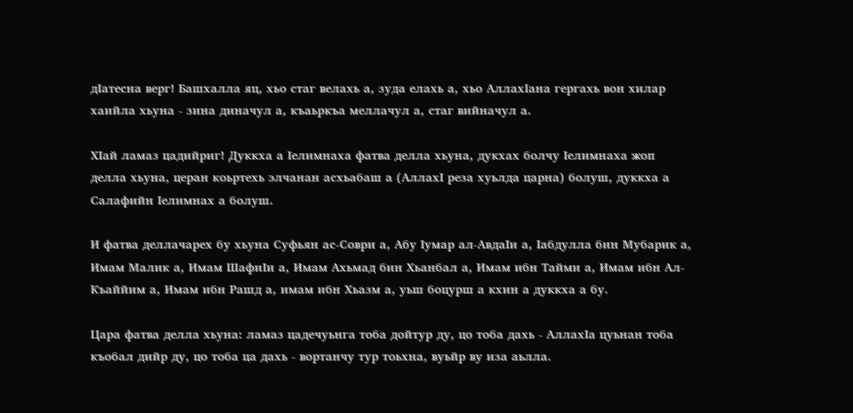дIатесна верг! Башхалла яц, хьо стаг велахь а, зуда елахь а, хьо АллахIана гергахь вон хилар хаийла хьуна - зина диначул а, къаьркъа меллачул а, стаг вийначул а.

ХIай ламаз цадийриг! Дуккха а Iелимнаха фатва делла хьуна, дукхах болчу Iелимнаха жоп делла хьуна, церан коьртехь элчанан асхьабаш а (АллахI реза хуьлда царна) болуш, дуккха а Салафийн Iелимнах а болуш.

И фатва деллачарех бу хьуна Суфьян ас-Соври а, Абу Iумар ал-АвдаIи а, Iабдулла бин Мубарик а, Имам Малик а, Имам ШафиIи а, Имам Ахьмад бин Хьанбал а, Имам ибн Тайми а, Имам ибн Ал-Къаййим а, Имам ибн Рашд а, имам ибн Хьазм а, уьш боцурш а кхин а дуккха а бу.

Цара фатва делла хьуна: ламаз цадечуьнга тоба дойтур ду, цо тоба дахь - АллахIа цуьнан тоба къобал дийр ду, цо тоба ца дахь - вортанчу тур тоьхна, вуьйр ву иза аьлла.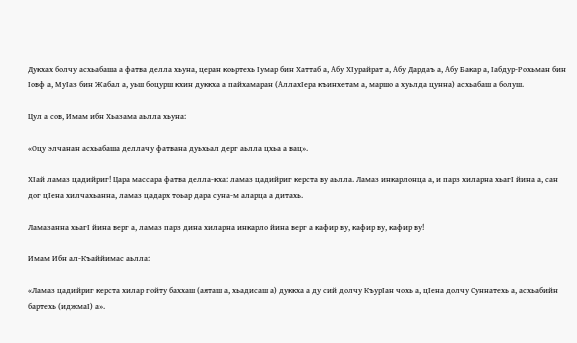Дукхах болчу асхьабаша а фатва делла хьуна, церан коьртехь Iумар бин Хаттаб а, Абу ХIурайрат а, Абу Дардаъ а, Абу Бакар а, Iабдур-Рохьман бин Iовф а, МуIаз бин Жабал а, уьш боцурш кхин дуккха а пайхамаран (АллахIера къинхетам а, маршо а хуьлда цунна) асхьабаш а болуш.

Цул а сов, Имам ибн Хьазама аьлла хьуна:

«Оцу элчанан асхьабаша деллачу фатвана дуьхьал дерг аьлла цхьа а вац».

ХIай ламаз цадийриг! Цара массара фатва делла-кха: ламаз цадийриг керста ву аьлла. Ламаз инкарлонца а, и парз хиларна хьагI йина а, сан дог цIена хилчахьанна, ламаз цадарх тоьар дара суна-м аларца а дитахь.

Ламазанна хьагI йина верг а, ламаз парз дина хиларна инкарло йина верг а кафир ву, кафир ву, кафир ву!

Имам Ибн ал-Къаййимас аьлла:

«Ламаз цадийриг керста хилар гойту баххаш (аяташ а, хьадисаш а) дуккха а ду сий долчу КъурIан чохь а, цIена долчу Суннатехь а, асхьабийн бартехь (иджмаI) а».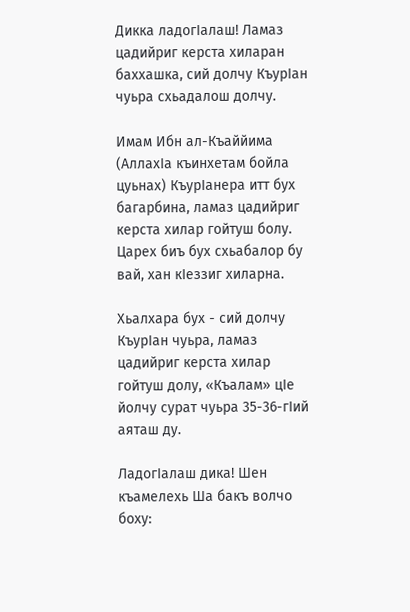Дикка ладогIалаш! Ламаз цадийриг керста хиларан баххашка, сий долчу КъурIан чуьра схьадалош долчу.

Имам Ибн ал-Къаййима (АллахIа къинхетам бойла цуьнах) КъурIанера итт бух багарбина, ламаз цадийриг керста хилар гойтуш болу. Царех биъ бух схьабалор бу вай, хан кIеззиг хиларна.

Хьалхара бух - сий долчу КъурIан чуьра, ламаз цадийриг керста хилар гойтуш долу, «Къалам» цIе йолчу сурат чуьра 35-36-гIий аяташ ду.

ЛадогIалаш дика! Шен къамелехь Ша бакъ волчо боху: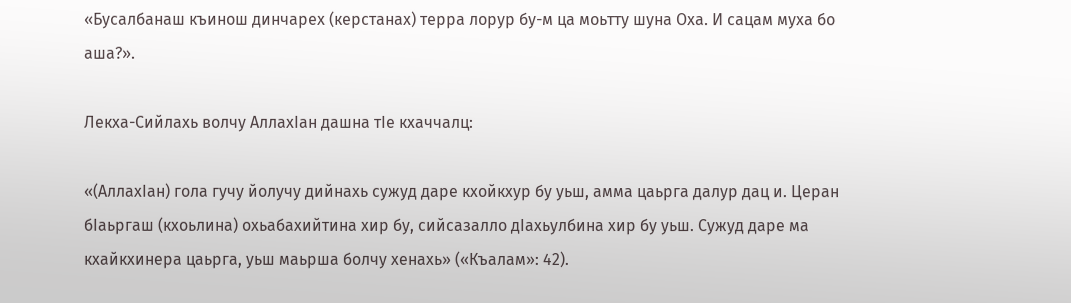«Бусалбанаш къинош динчарех (керстанах) терра лорур бу-м ца моьтту шуна Оха. И сацам муха бо аша?».

Лекха-Сийлахь волчу АллахIан дашна тIе кхаччалц:

«(АллахIан) гола гучу йолучу дийнахь сужуд даре кхойкхур бу уьш, амма цаьрга далур дац и. Церан бIаьргаш (кхоьлина) охьабахийтина хир бу, сийсазалло дIахьулбина хир бу уьш. Сужуд даре ма кхайкхинера цаьрга, уьш маьрша болчу хенахь» («Къалам»: 42).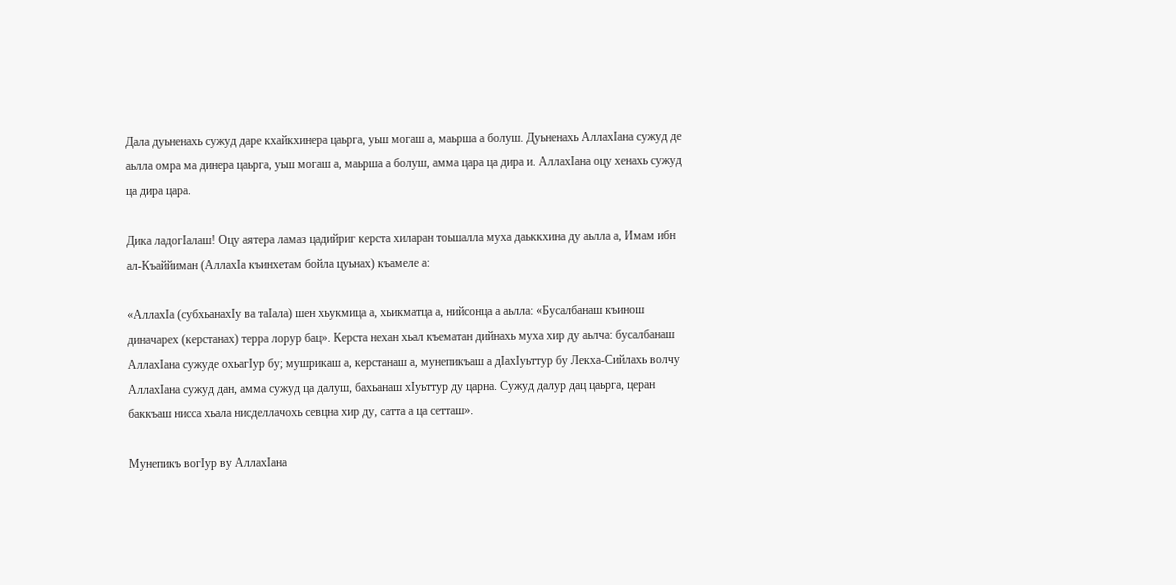Дала дуьненахь сужуд даре кхайкхинера цаьрга, уьш могаш а, маьрша а болуш. Дуьненахь АллахIана сужуд де аьлла омра ма динера цаьрга, уьш могаш а, маьрша а болуш, амма цара ца дира и. АллахIана оцу хенахь сужуд ца дира цара.

Дика ладогIалаш! Оцу аятера ламаз цадийриг керста хиларан тоьшалла муха даьккхина ду аьлла а, Имам ибн ал-Къаййиман (АллахIа къинхетам бойла цуьнах) къамеле а:

«АллахIа (субхьанахIу ва таIала) шен хьукмица а, хьикматца а, нийсонца а аьлла: «Бусалбанаш къинош диначарех (керстанах) терра лорур бац». Керста нехан хьал къематан дийнахь муха хир ду аьлча: бусалбанаш АллахIана сужуде охьагIур бу; мушрикаш а, керстанаш а, мунепикъаш а дIахIуьттур бу Лекха-Сийлахь волчу АллахIана сужуд дан, амма сужуд ца далуш, бахьанаш хIуьттур ду царна. Сужуд далур дац цаьрга, церан баккъаш нисса хьала нисделлачохь севцна хир ду, сатта а ца сетташ».

Мунепикъ вогIур ву АллахIана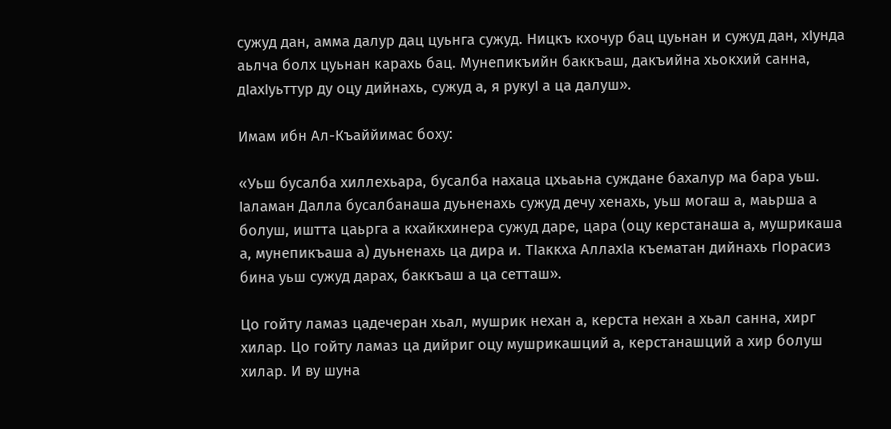сужуд дан, амма далур дац цуьнга сужуд. Ницкъ кхочур бац цуьнан и сужуд дан, хIунда аьлча болх цуьнан карахь бац. Мунепикъийн баккъаш, дакъийна хьокхий санна, дIахIуьттур ду оцу дийнахь, сужуд а, я рукуI а ца далуш».

Имам ибн Ал-Къаййимас боху:

«Уьш бусалба хиллехьара, бусалба нахаца цхьаьна суждане бахалур ма бара уьш. Iаламан Далла бусалбанаша дуьненахь сужуд дечу хенахь, уьш могаш а, маьрша а болуш, иштта цаьрга а кхайкхинера сужуд даре, цара (оцу керстанаша а, мушрикаша а, мунепикъаша а) дуьненахь ца дира и. ТIаккха АллахIа къематан дийнахь гIорасиз бина уьш сужуд дарах, баккъаш а ца сетташ».

Цо гойту ламаз цадечеран хьал, мушрик нехан а, керста нехан а хьал санна, хирг хилар. Цо гойту ламаз ца дийриг оцу мушрикашций а, керстанашций а хир болуш хилар. И ву шуна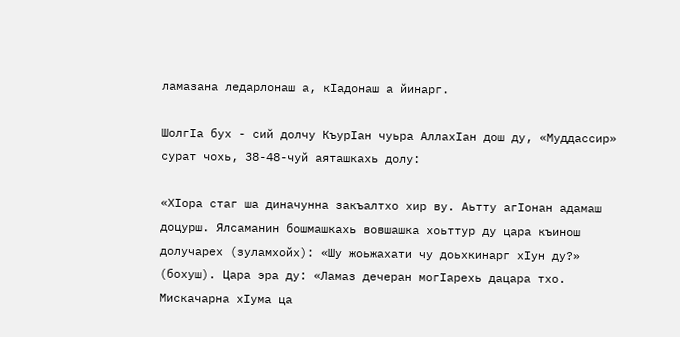ламазана ледарлонаш а, кIадонаш а йинарг.

ШолгIа бух - сий долчу КъурIан чуьра АллахIан дош ду, «Муддассир» сурат чохь, 38-48-чуй аяташкахь долу:

«ХIора стаг ша диначунна закъалтхо хир ву. Аьтту агIонан адамаш доцурш. Ялсаманин бошмашкахь вовшашка хоьттур ду цара къинош долучарех (зуламхойх): «Шу жоьжахати чу доьхкинарг хIун ду?» (бохуш). Цара эра ду: «Ламаз дечеран могIарехь дацара тхо. Мискачарна хIума ца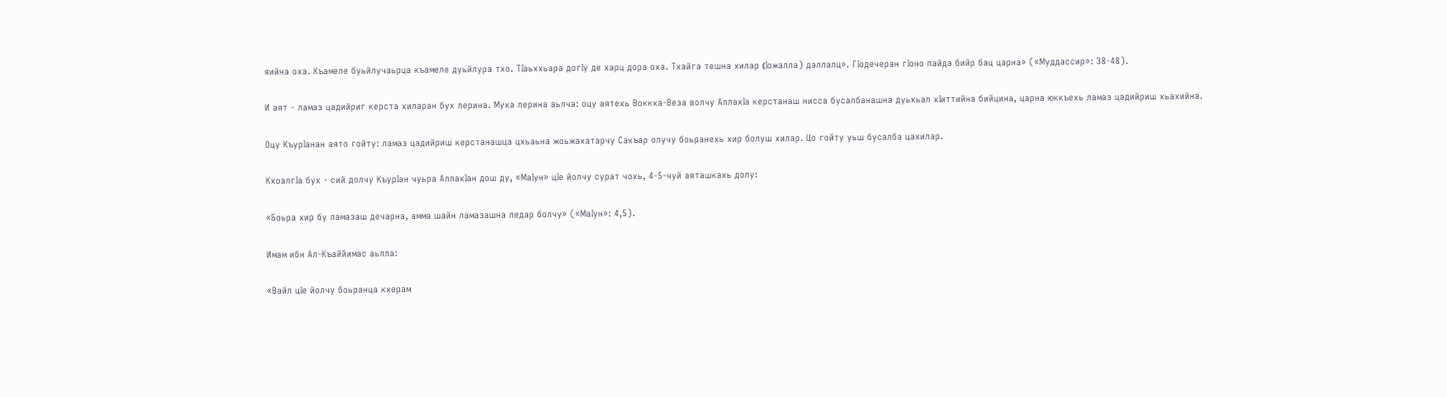яийна оха. Къамеле буьйлучаьрца къамеле дуьйлура тхо. ТIаьххьара догIу де харц дора оха. Тхайга тешна хилар (Iожалла) даллалц». ГIодечеран гIоно пайда бийр бац царна» («Муддассир»: 38-48).

И аят - ламаз цадийриг керста хиларан бух лерина. Муха лерина аьлча: оцу аятехь Воккха-Веза волчу АллахIа керстанаш нисса бусалбанашна дуьхьал хIиттийна бийцина, царна юккъехь ламаз цадийриш хьахийна.

Оцу КъурIанан аято гойту: ламаз цадийриш керстанашца цхьаьна жоьжахатарчу Сакъар олучу боьранехь хир болуш хилар. Цо гойту уьш бусалба цахилар.

КхоалгIа бух - сий долчу КъурIан чуьра АллахIан дош ду, «МаIун» цIе йолчу сурат чохь, 4-5-чуй аяташкахь долу:

«Боьра хир бу ламазаш дечарна, амма шайн ламазашна ледар болчу» («МаIун»: 4,5).

Имам ибн Ал-Къаййимас аьлла:

«Вайл цIе йолчу боьранца кхерам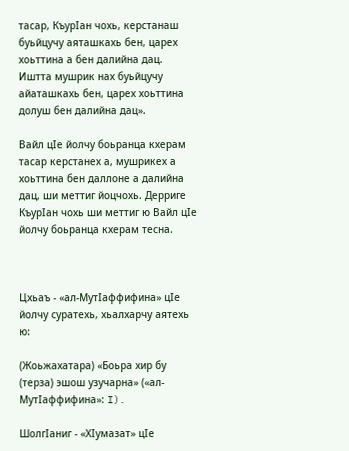тасар, КъурIан чохь, керстанаш буьйцучу аяташкахь бен, царех хоьттина а бен далийна дац. Иштта мушрик нах буьйцучу айаташкахь бен, царех хоьттина долуш бен далийна дац».

Вайл цIе йолчу боьранца кхерам тасар керстанех а, мушрикех а хоьттина бен даллоне а далийна дац, ши меттиг йоцчохь. Дерриге КъурIан чохь ши меттиг ю Вайл цIе йолчу боьранца кхерам тесна.



Цхьаъ - «ал-МутIаффифина» цIе йолчу суратехь, хьалхарчу аятехь ю:

(Жоьжахатара) «Боьра хир бу (терза) эшош узучарна» («ал-МутIаффифина»: I).

ШолгIаниг - «ХIумазат» цIе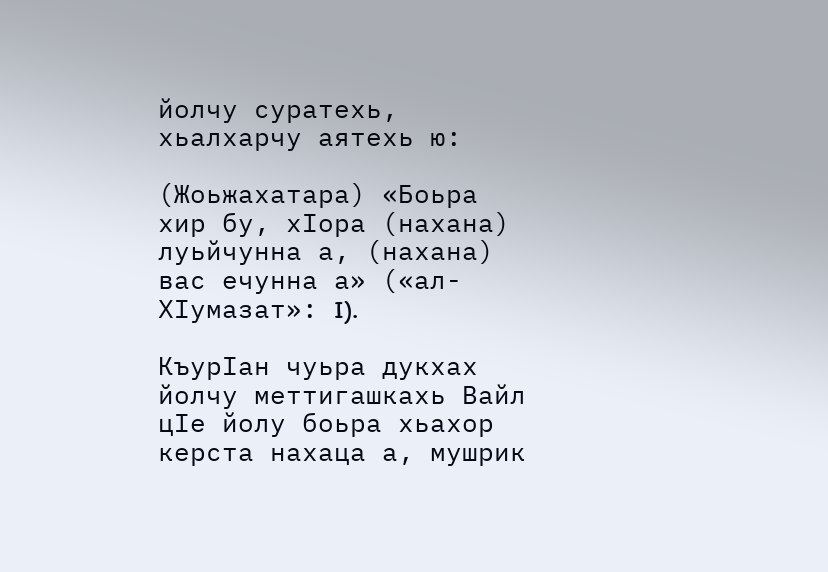йолчу суратехь, хьалхарчу аятехь ю:

(Жоьжахатара) «Боьра хир бу, хIора (нахана) луьйчунна а, (нахана) вас ечунна а» («ал-ХIумазат»: I).

КъурIан чуьра дукхах йолчу меттигашкахь Вайл цIе йолу боьра хьахор керста нахаца а, мушрик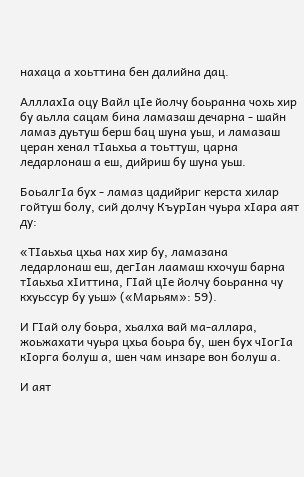нахаца а хоьттина бен далийна дац.

АлллахIа оцу Вайл цIе йолчу боьранна чохь хир бу аьлла сацам бина ламазаш дечарна - шайн ламаз дуьтуш берш бац шуна уьш, и ламазаш церан хенал тIаьхьа а тоьттуш, царна ледарлонаш а еш, дийриш бу шуна уьш.

БоьалгIа бух - ламаз цадийриг керста хилар гойтуш болу, сий долчу КъурIан чуьра хIара аят ду:

«ТIаьхьа цхьа нах хир бу, ламазана ледарлонаш еш, дегIан лаамаш кхочуш барна тIаьхьа хIиттина, ГIай цIе йолчу боьранна чу кхуьссур бу уьш» («Марьям»: 59).

И ГIай олу боьра, хьалха вай ма-аллара, жоьжахати чуьра цхьа боьра бу, шен бух чIогIа кIорга болуш а, шен чам инзаре вон болуш а.

И аят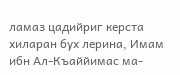ламаз цадийриг керста хиларан бух лерина, Имам ибн Ал-Къаййимас ма-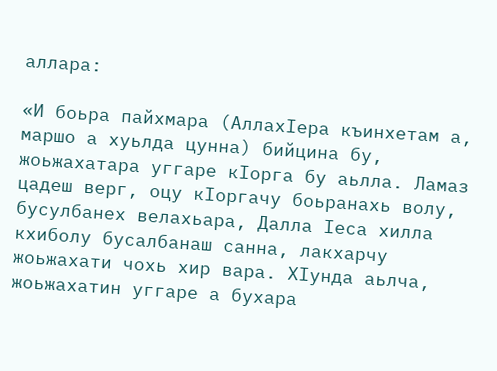аллара:

«И боьра пайхмара (АллахIера къинхетам а, маршо а хуьлда цунна) бийцина бу, жоьжахатара уггаре кIорга бу аьлла. Ламаз цадеш верг, оцу кIоргачу боьранахь волу, бусулбанех велахьара, Далла Iеса хилла кхиболу бусалбанаш санна, лакхарчу жоьжахати чохь хир вара. ХIунда аьлча, жоьжахатин уггаре а бухара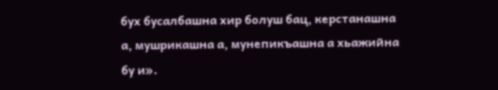бух бусалбашна хир болуш бац, керстанашна а, мушрикашна а, мунепикъашна а хьажийна бу и».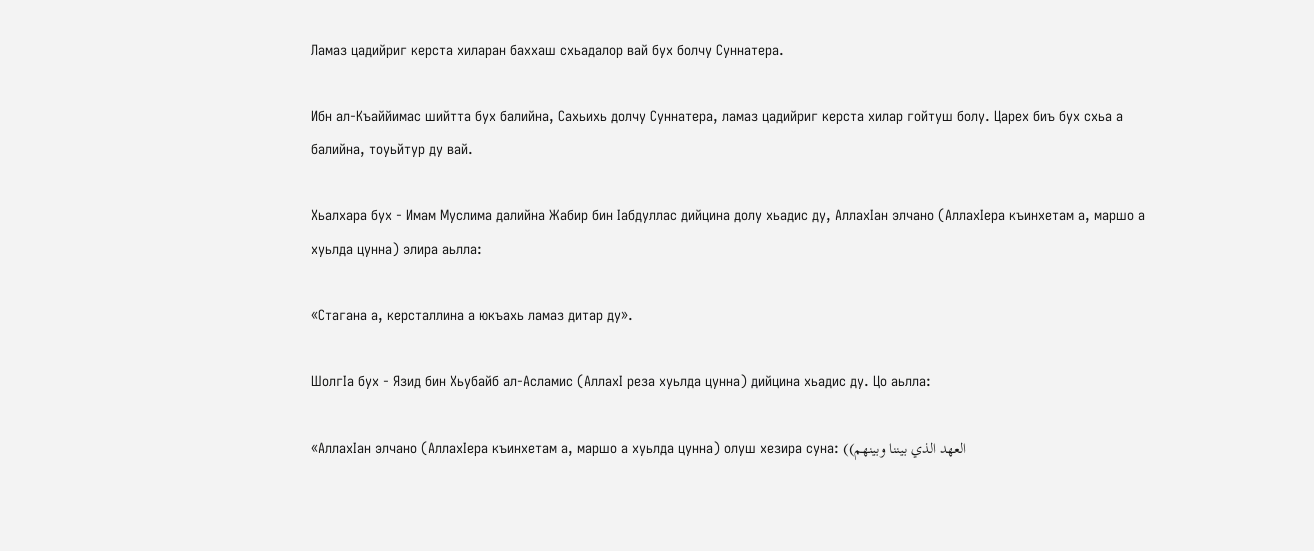Ламаз цадийриг керста хиларан баххаш схьадалор вай бух болчу Суннатера.

Ибн ал-Къаййимас шийтта бух балийна, Сахьихь долчу Суннатера, ламаз цадийриг керста хилар гойтуш болу. Царех биъ бух схьа а балийна, тоуьйтур ду вай.

Хьалхара бух - Имам Муслима далийна Жабир бин Iабдуллас дийцина долу хьадис ду, АллахIан элчано (АллахIера къинхетам а, маршо а хуьлда цунна) элира аьлла:

«Стагана а, керсталлина а юкъахь ламаз дитар ду».

ШолгIа бух - Язид бин Хьубайб ал-Асламис (АллахI реза хуьлда цунна) дийцина хьадис ду. Цо аьлла:

«АллахIан элчано (АллахIера къинхетам а, маршо а хуьлда цунна) олуш хезира суна: ((العهد الذي بيننا وبينهم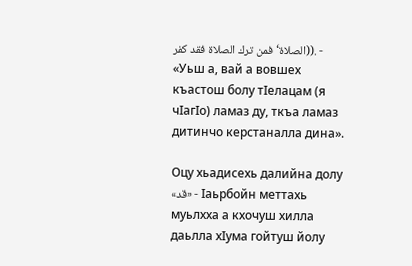الصلاة‘ فمن ترك الصلاة فقد كفر)). - «Уьш а, вай а вовшех къастош болу тIелацам (я чIагIо) ламаз ду, ткъа ламаз дитинчо керстаналла дина».

Оцу хьадисехь далийна долу «قد» - Iаьрбойн меттахь муьлхха а кхочуш хилла даьлла хIума гойтуш йолу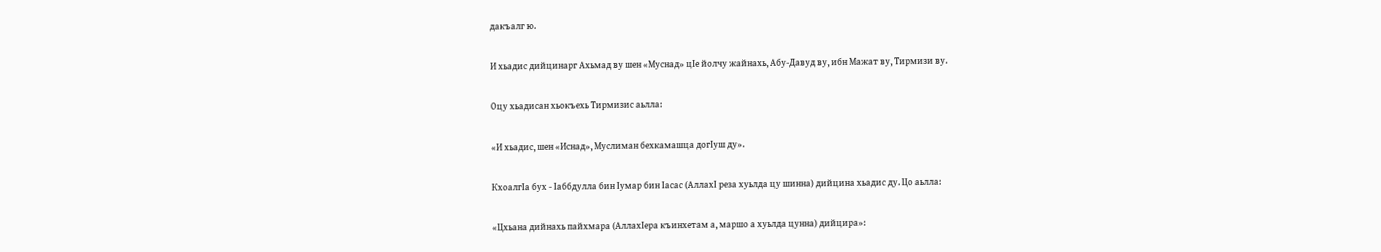дакъалг ю.

И хьадис дийцинарг Ахьмад ву шен «Муснад» цIе йолчу жайнахь, Абу-Давуд ву, ибн Мажат ву, Тирмизи ву.

Оцу хьадисан хьокъехь Тирмизис аьлла:

«И хьадис, шен «Иснад», Муслиман бехкамашца догIуш ду».

КхоалгIа бух - Iаббдулла бин Iумар бин Iасас (АллахI реза хуьлда цу шинна) дийцина хьадис ду. Цо аьлла:

«Цхьана дийнахь пайхмара (АллахIера къинхетам а, маршо а хуьлда цунна) дийцира»: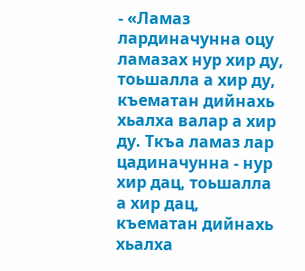- «Ламаз лардиначунна оцу ламазах нур хир ду, тоьшалла а хир ду, къематан дийнахь хьалха валар а хир ду. Ткъа ламаз лар цадиначунна - нур хир дац, тоьшалла а хир дац, къематан дийнахь хьалха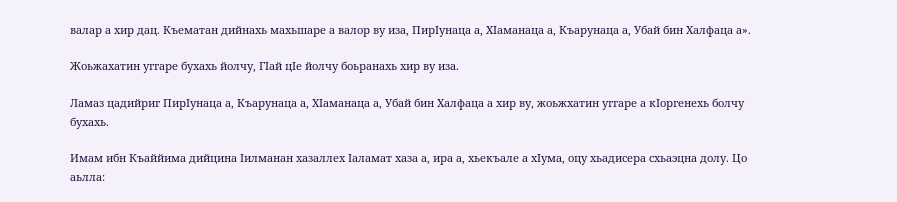валар а хир дац. Къематан дийнахь махьшаре а валор ву иза, ПирIунаца а, ХIаманаца а, Къарунаца а, Убай бин Халфаца а».

Жоьжахатин уггаре бухахь йолчу, ГIай цIе йолчу боьранахь хир ву иза.

Ламаз цадийриг ПирIунаца а, Къарунаца а, ХIаманаца а, Убай бин Халфаца а хир ву, жоьжхатин уггаре а кIоргенехь болчу бухахь.

Имам ибн Къаййима дийцина Iилманан хазаллех Iаламат хаза а, ира а, хьекъале а хIума, оцу хьадисера схьаэцна долу. Цо аьлла: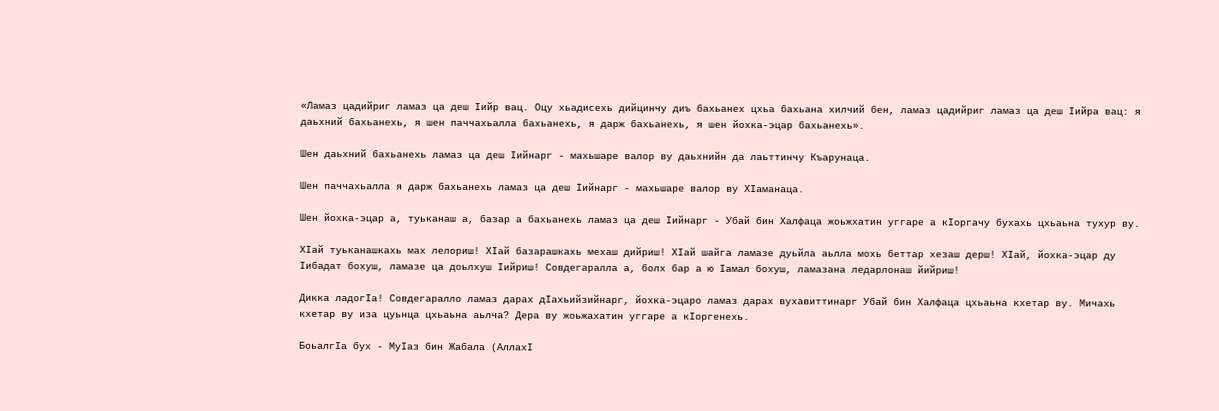«Ламаз цадийриг ламаз ца деш Iийр вац. Оцу хьадисехь дийцинчу диъ бахьанех цхьа бахьана хилчий бен, ламаз цадийриг ламаз ца деш Iийра вац: я даьхний бахьанехь, я шен паччахьалла бахьанехь, я дарж бахьанехь, я шен йохка-эцар бахьанехь».

Шен даьхний бахьанехь ламаз ца деш Iийнарг - махьшаре валор ву даьхнийн да лаьттинчу Къарунаца.

Шен паччахьалла я дарж бахьанехь ламаз ца деш Iийнарг - махьшаре валор ву ХIаманаца.

Шен йохка-эцар а, туьканаш а, базар а бахьанехь ламаз ца деш Iийнарг - Убай бин Халфаца жоьжхатин уггаре а кIоргачу бухахь цхьаьна тухур ву.

ХIай туьканашкахь мах лелориш! ХIай базарашкахь мехаш дийриш! ХIай шайга ламазе дуьйла аьлла мохь беттар хезаш дерш! ХIай, йохка-эцар ду Iибадат бохуш, ламазе ца доьлхуш Iийриш! Совдегаралла а, болх бар а ю Iамал бохуш, ламазана ледарлонаш йийриш!

Дикка ладогIа! Совдегаралло ламаз дарах дIахьийзийнарг, йохка-эцаро ламаз дарах вухавиттинарг Убай бин Халфаца цхьаьна кхетар ву. Мичахь кхетар ву иза цуьнца цхьаьна аьлча? Дера ву жоьжахатин уггаре а кIоргенехь.

БоьалгIа бух - МуIаз бин Жабала (АллахI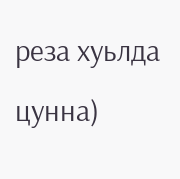реза хуьлда цунна)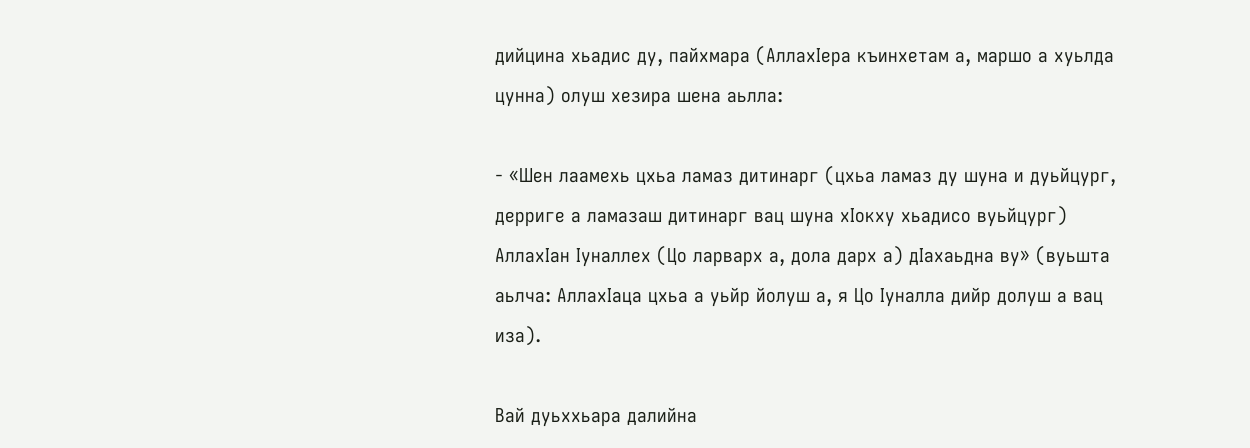дийцина хьадис ду, пайхмара (АллахIера къинхетам а, маршо а хуьлда цунна) олуш хезира шена аьлла:

- «Шен лаамехь цхьа ламаз дитинарг (цхьа ламаз ду шуна и дуьйцург, дерриге а ламазаш дитинарг вац шуна хIокху хьадисо вуьйцург) АллахIан Iуналлех (Цо ларварх а, дола дарх а) дIахаьдна ву» (вуьшта аьлча: АллахIаца цхьа а уьйр йолуш а, я Цо Iуналла дийр долуш а вац иза).

Вай дуьххьара далийна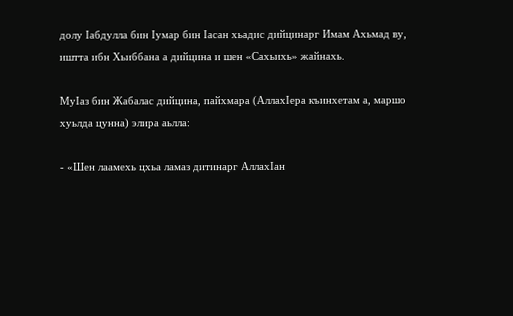долу Iабдулла бин Iумар бин Iасан хьадис дийцинарг Имам Ахьмад ву, иштта ибн Хьиббана а дийцина и шен «Сахьихь» жайнахь.

МуIаз бин Жабалас дийцина, пайхмара (АллахIера къинхетам а, маршо хуьлда цунна) элира аьлла:

- «Шен лаамехь цхьа ламаз дитинарг АллахIан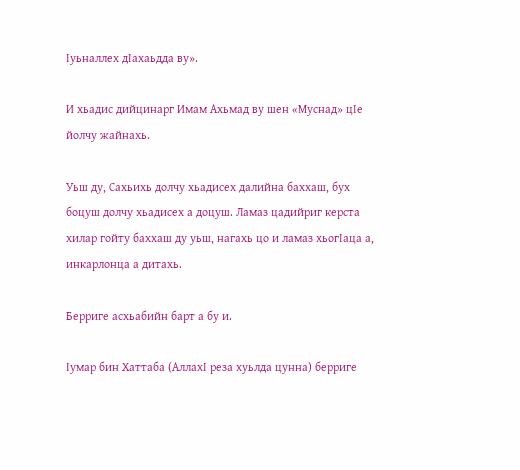Iуьналлех дIахаьдда ву».

И хьадис дийцинарг Имам Ахьмад ву шен «Муснад» цIе йолчу жайнахь.

Уьш ду, Сахьихь долчу хьадисех далийна баххаш, бух боцуш долчу хьадисех а доцуш. Ламаз цадийриг керста хилар гойту баххаш ду уьш, нагахь цо и ламаз хьогIаца а, инкарлонца а дитахь.

Берриге асхьабийн барт а бу и.

Iумар бин Хаттаба (АллахI реза хуьлда цунна) берриге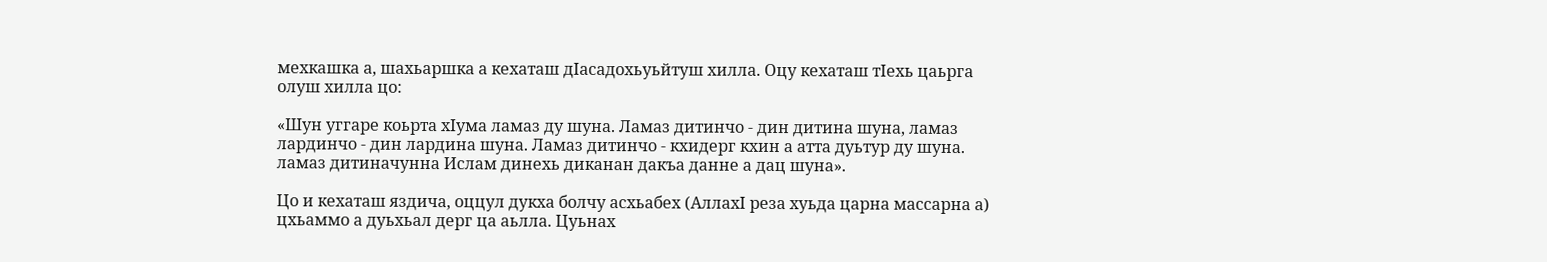мехкашка а, шахьаршка а кехаташ дIасадохьуьйтуш хилла. Оцу кехаташ тIехь цаьрга олуш хилла цо:

«Шун уггаре коьрта хIума ламаз ду шуна. Ламаз дитинчо - дин дитина шуна, ламаз лардинчо - дин лардина шуна. Ламаз дитинчо - кхидерг кхин а атта дуьтур ду шуна. ламаз дитиначунна Ислам динехь диканан дакъа данне а дац шуна».

Цо и кехаташ яздича, оццул дукха болчу асхьабех (АллахI реза хуьда царна массарна а) цхьаммо а дуьхьал дерг ца аьлла. Цуьнах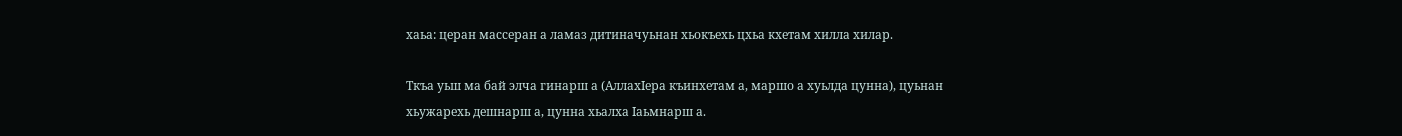хаьа: церан массеран а ламаз дитиначуьнан хьокъехь цхьа кхетам хилла хилар.

Ткъа уьш ма бай элча гинарш а (АллахIера къинхетам а, маршо а хуьлда цунна), цуьнан хьужарехь дешнарш а, цунна хьалха Iаьмнарш а.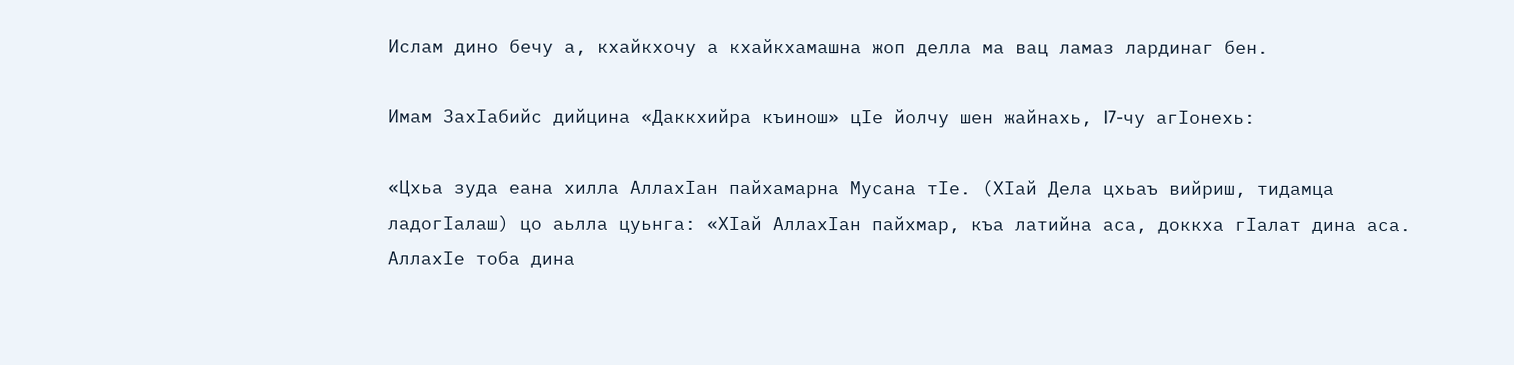Ислам дино бечу а, кхайкхочу а кхайкхамашна жоп делла ма вац ламаз лардинаг бен.

Имам ЗахIабийс дийцина «Даккхийра къинош» цIе йолчу шен жайнахь, I7-чу агIонехь:

«Цхьа зуда еана хилла АллахIан пайхамарна Мусана тIе. (ХIай Дела цхьаъ вийриш, тидамца ладогIалаш) цо аьлла цуьнга: «ХIай АллахIан пайхмар, къа латийна аса, доккха гIалат дина аса. АллахIе тоба дина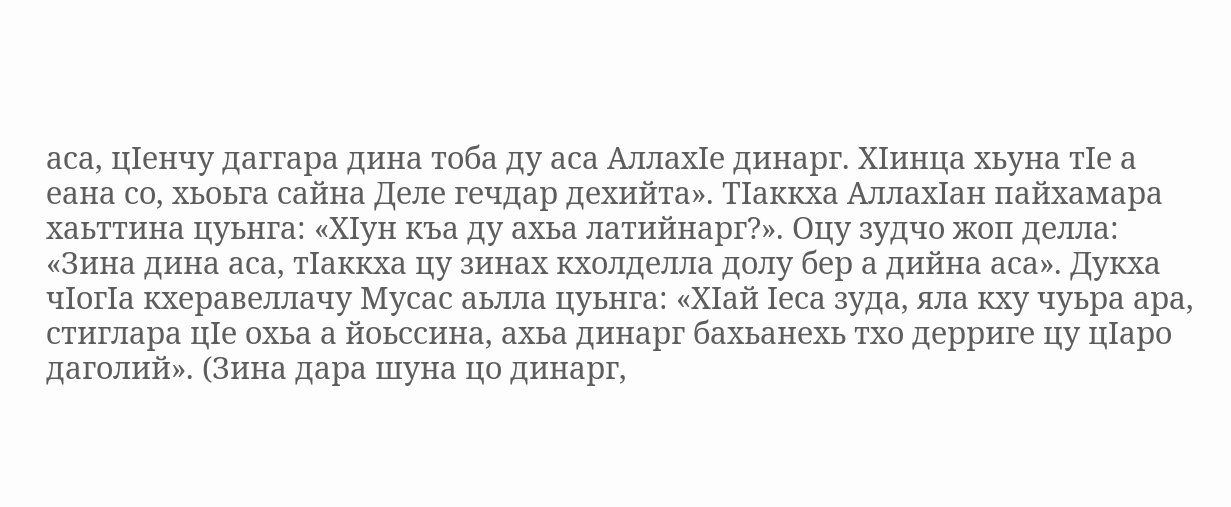аса, цIенчу даггара дина тоба ду аса АллахIе динарг. ХIинца хьуна тIе а еана со, хьоьга сайна Деле гечдар дехийта». ТIаккха АллахIан пайхамара хаьттина цуьнга: «ХIун къа ду ахьа латийнарг?». Оцу зудчо жоп делла: «Зина дина аса, тIаккха цу зинах кхолделла долу бер а дийна аса». Дукха чIогIа кхеравеллачу Мусас аьлла цуьнга: «ХIай Iеса зуда, яла кху чуьра ара, стиглара цIе охьа а йоьссина, ахьа динарг бахьанехь тхо дерриге цу цIаро даголий». (Зина дара шуна цо динарг,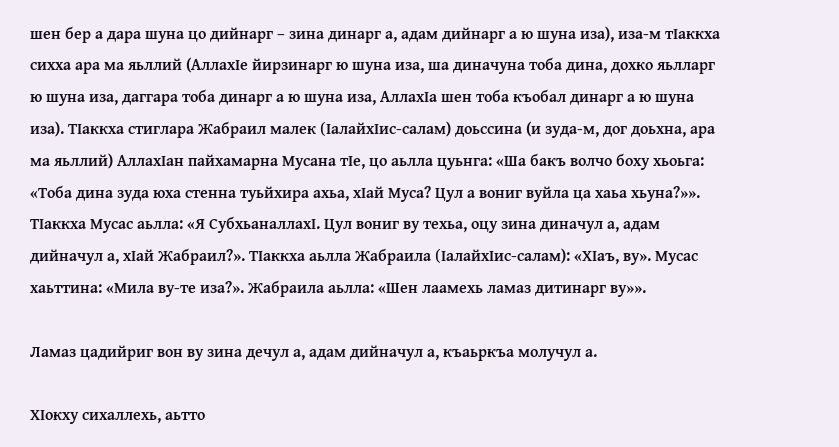шен бер а дара шуна цо дийнарг – зина динарг а, адам дийнарг а ю шуна иза), иза-м тIаккха сихха ара ма яьллий (АллахIе йирзинарг ю шуна иза, ша диначуна тоба дина, дохко яьлларг ю шуна иза, даггара тоба динарг а ю шуна иза, АллахIа шен тоба къобал динарг а ю шуна иза). ТIаккха стиглара Жабраил малек (IалайхIис-салам) доьссина (и зуда-м, дог доьхна, ара ма яьллий) АллахIан пайхамарна Мусана тIе, цо аьлла цуьнга: «Ша бакъ волчо боху хьоьга: «Тоба дина зуда юха стенна туьйхира ахьа, хIай Муса? Цул а вониг вуйла ца хаьа хьуна?»». ТIаккха Мусас аьлла: «Я СубхьаналлахI. Цул вониг ву техьа, оцу зина диначул а, адам дийначул а, хIай Жабраил?». ТIаккха аьлла Жабраила (IалайхIис-салам): «ХIаъ, ву». Мусас хаьттина: «Мила ву-те иза?». Жабраила аьлла: «Шен лаамехь ламаз дитинарг ву»».

Ламаз цадийриг вон ву зина дечул а, адам дийначул а, къаьркъа молучул а.

ХIокху сихаллехь, аьтто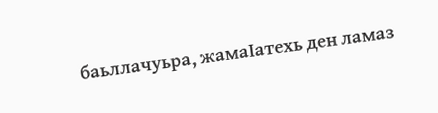баьллачуьра, жамаIатехь ден ламаз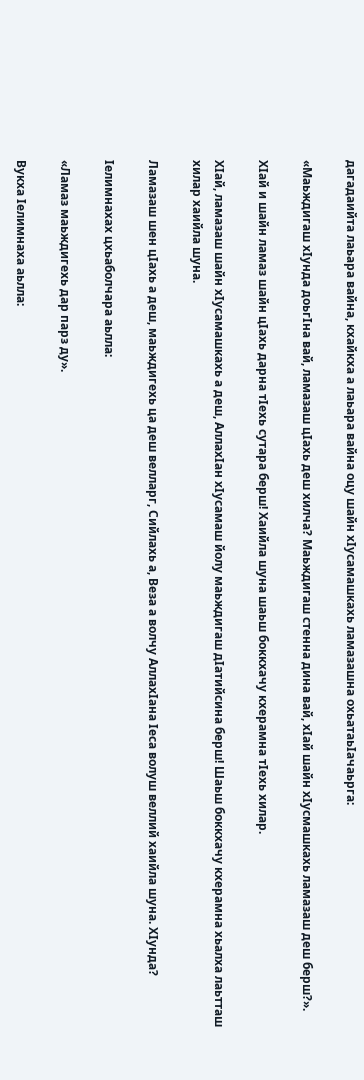дагадаийта лаьара вайна, кхайкха а лаьара вайна оцу шайн хIусамашкахь ламазашна охьатаьIачаьрга:

«Маьждигаш хIунда доьгIна вай, ламазаш цIахь деш хилча? Маьждигаш стенна дина вай, хIай шайн хIусмашкахь ламазаш деш берш?».

ХIай и шайн ламаз шайн цIахь дарна тIехь сутара берш! Хаийла шуна шаьш боккхачу кхерамна тIехь хилар.

ХIай, ламазаш шайн хIусамашкахь а деш, АллахIан хIусамаш йолу маьждигаш дIатийсина берш! Шаьш боккхачу кхерамна хьалха лаьтташ хилар хаийла шуна.

Ламазаш шен цIахь а деш, маьждигехь ца деш велларг, Сийлахь а, Веза а волчу АллахIана Iеса волуш веллий хаийла шуна. ХIунда?

Iелимнахах цхьаболчара аьлла:

«Ламаз маьждигехь дар парз ду».

Вукха Iелимнаха аьлла: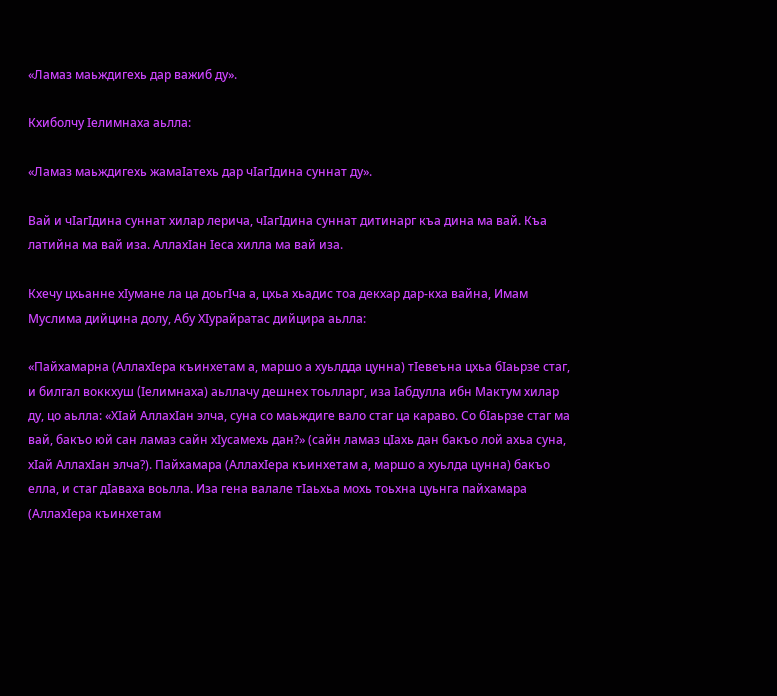«Ламаз маьждигехь дар важиб ду».

Кхиболчу Iелимнаха аьлла:

«Ламаз маьждигехь жамаIатехь дар чIагIдина суннат ду».

Вай и чIагIдина суннат хилар лерича, чIагIдина суннат дитинарг къа дина ма вай. Къа латийна ма вай иза. АллахIан Iеса хилла ма вай иза.

Кхечу цхьанне хIумане ла ца доьгIча а, цхьа хьадис тоа декхар дар-кха вайна, Имам Муслима дийцина долу, Абу ХIурайратас дийцира аьлла:

«Пайхамарна (АллахIера къинхетам а, маршо а хуьлдда цунна) тIевеъна цхьа бIаьрзе стаг, и билгал воккхуш (Iелимнаха) аьллачу дешнех тоьлларг, иза Iабдулла ибн Мактум хилар ду, цо аьлла: «ХIай АллахIан элча, суна со маьждиге вало стаг ца караво. Со бIаьрзе стаг ма вай, бакъо юй сан ламаз сайн хIусамехь дан?» (сайн ламаз цIахь дан бакъо лой ахьа суна, хIай АллахIан элча?). Пайхамара (АллахIера къинхетам а, маршо а хуьлда цунна) бакъо елла, и стаг дIаваха воьлла. Иза гена валале тIаьхьа мохь тоьхна цуьнга пайхамара (АллахIера къинхетам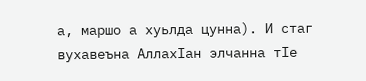а, маршо а хуьлда цунна). И стаг вухавеъна АллахIан элчанна тIе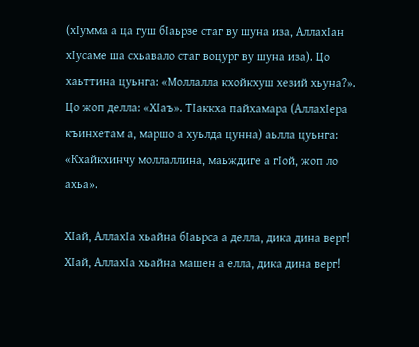(хIумма а ца гуш бIаьрзе стаг ву шуна иза, АллахIан хIусаме ша схьавало стаг воцург ву шуна иза). Цо хаьттина цуьнга: «Моллалла кхойкхуш хезий хьуна?». Цо жоп делла: «ХIаъ». ТIаккха пайхамара (АллахIера къинхетам а, маршо а хуьлда цунна) аьлла цуьнга: «Кхайкхинчу моллаллина, маьждиге а гIой, жоп ло ахьа».

ХIай, АллахIа хьайна бIаьрса а делла, дика дина верг! ХIай, АллахIа хьайна машен а елла, дика дина верг!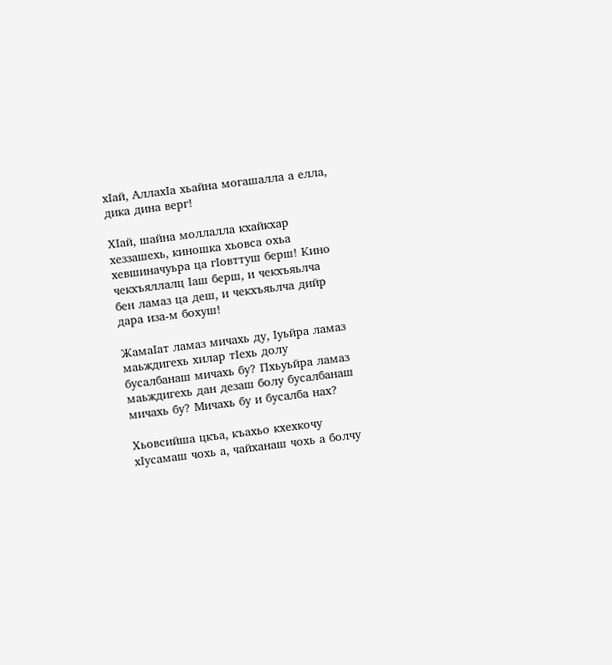хIай, АллахIа хьайна могашалла а елла, дика дина верг!

ХIай, шайна моллалла кхайкхар хеззашехь, киношка хьовса охьа хевшиначуьра ца гIовттуш берш! Кино чекхъяллалц Iаш берш, и чекхъяьлча бен ламаз ца деш, и чекхъяьлча дийр дара иза-м бохуш!

ЖамаIат ламаз мичахь ду, Iуьйра ламаз маьждигехь хилар тIехь долу бусалбанаш мичахь бу? Пхьуьйра ламаз маьждигехь дан дезаш болу бусалбанаш мичахь бу? Мичахь бу и бусалба нах?

Хьовсийша цкъа, къахьо кхехкочу хIусамаш чохь а, чайханаш чохь а болчу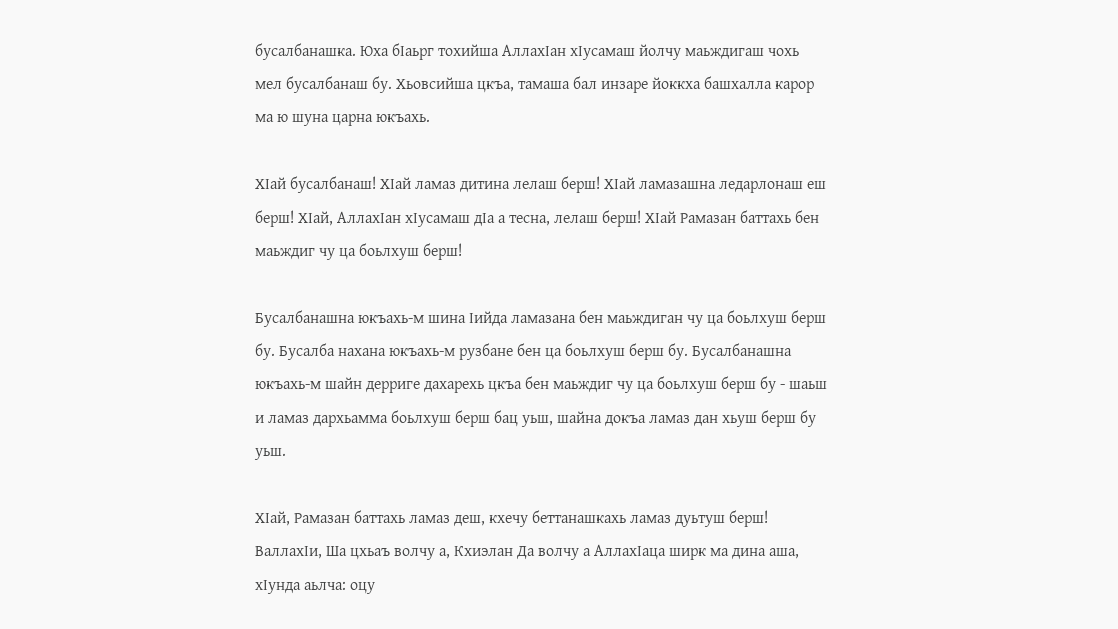бусалбанашка. Юха бIаьрг тохийша АллахIан хIусамаш йолчу маьждигаш чохь мел бусалбанаш бу. Хьовсийша цкъа, тамаша бал инзаре йоккха башхалла карор ма ю шуна царна юкъахь.

ХIай бусалбанаш! ХIай ламаз дитина лелаш берш! ХIай ламазашна ледарлонаш еш берш! ХIай, АллахIан хIусамаш дIа а тесна, лелаш берш! ХIай Рамазан баттахь бен маьждиг чу ца боьлхуш берш!

Бусалбанашна юкъахь-м шина Iийда ламазана бен маьждиган чу ца боьлхуш берш бу. Бусалба нахана юкъахь-м рузбане бен ца боьлхуш берш бу. Бусалбанашна юкъахь-м шайн дерриге дахарехь цкъа бен маьждиг чу ца боьлхуш берш бу - шаьш и ламаз дархьамма боьлхуш берш бац уьш, шайна докъа ламаз дан хьуш берш бу уьш.

ХIай, Рамазан баттахь ламаз деш, кхечу беттанашкахь ламаз дуьтуш берш! ВаллахIи, Ша цхьаъ волчу а, Кхиэлан Да волчу а АллахIаца ширк ма дина аша, хIунда аьлча: оцу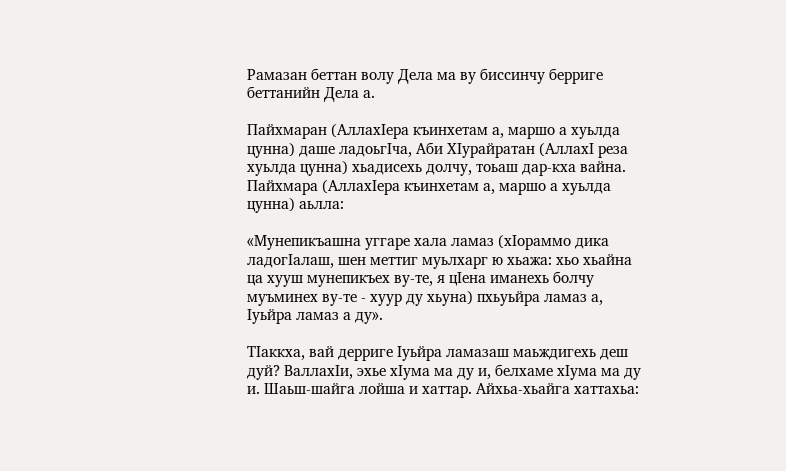Рамазан беттан волу Дела ма ву биссинчу берриге беттанийн Дела а.

Пайхмаран (АллахIера къинхетам а, маршо а хуьлда цунна) даше ладоьгIча, Аби ХIурайратан (АллахI реза хуьлда цунна) хьадисехь долчу, тоьаш дар-кха вайна. Пайхмара (АллахIера къинхетам а, маршо а хуьлда цунна) аьлла:

«Мунепикъашна уггаре хала ламаз (хIораммо дика ладогIалаш, шен меттиг муьлхарг ю хьажа: хьо хьайна ца хууш мунепикъех ву-те, я цIена иманехь болчу муъминех ву-те - хуур ду хьуна) пхьуьйра ламаз а, Iуьйра ламаз а ду».

ТIаккха, вай дерриге Iуьйра ламазаш маьждигехь деш дуй? ВаллахIи, эхье хIума ма ду и, белхаме хIума ма ду и. Шаьш-шайга лойша и хаттар. Айхьа-хьайга хаттахьа: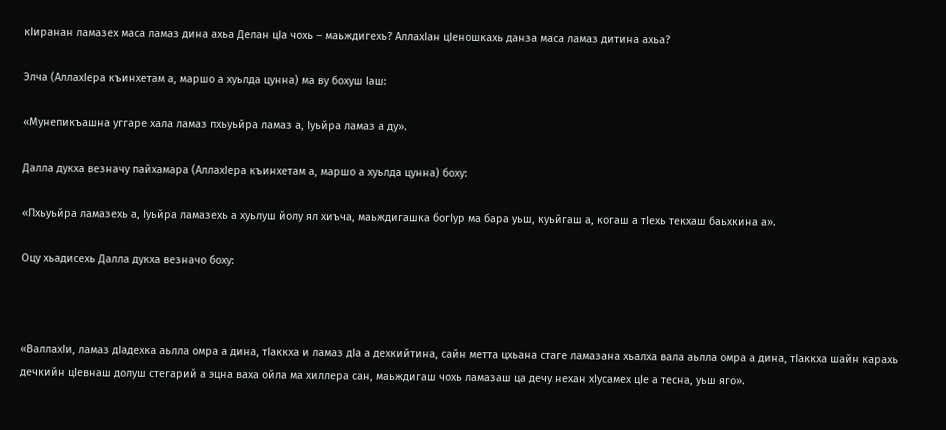кIиранан ламазех маса ламаз дина ахьа Делан цIа чохь – маьждигехь? АллахIан цIеношкахь данза маса ламаз дитина ахьа?

Элча (АллахIера къинхетам а, маршо а хуьлда цунна) ма ву бохуш Iаш:

«Мунепикъашна уггаре хала ламаз пхьуьйра ламаз а, Iуьйра ламаз а ду».

Далла дукха везначу пайхамара (АллахIера къинхетам а, маршо а хуьлда цунна) боху:

«Пхьуьйра ламазехь а, Iуьйра ламазехь а хуьлуш йолу ял хиъча, маьждигашка богIур ма бара уьш, куьйгаш а, когаш а тIехь текхаш баьхкина а».

Оцу хьадисехь Далла дукха везначо боху:



«ВаллахIи, ламаз дIадехка аьлла омра а дина, тIаккха и ламаз дIа а дехкийтина, сайн метта цхьана стаге ламазана хьалха вала аьлла омра а дина, тIаккха шайн карахь дечкийн цIевнаш долуш стегарий а эцна ваха ойла ма хиллера сан, маьждигаш чохь ламазаш ца дечу нехан хIусамех цIе а тесна, уьш яго».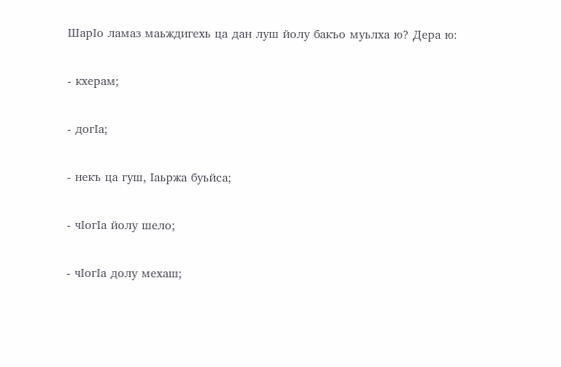ШарIо ламаз маьждигехь ца дан луш йолу бакъо муьлха ю? Дера ю:

- кхерам;

- догIа;

- некъ ца гуш, Iаьржа буьйса;

- чIогIа йолу шело;

- чIогIа долу мехаш;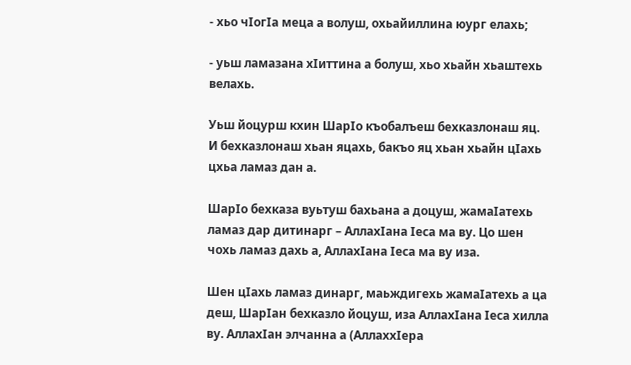- хьо чIогIа меца а волуш, охьайиллина юург елахь;

- уьш ламазана хIиттина а болуш, хьо хьайн хьаштехь велахь.

Уьш йоцурш кхин ШарIо къобалъеш бехказлонаш яц. И бехказлонаш хьан яцахь, бакъо яц хьан хьайн цIахь цхьа ламаз дан а.

ШарIо бехказа вуьтуш бахьана а доцуш, жамаIатехь ламаз дар дитинарг – АллахIана Iеса ма ву. Цо шен чохь ламаз дахь а, АллахIана Iеса ма ву иза.

Шен цIахь ламаз динарг, маьждигехь жамаIатехь а ца деш, ШарIан бехказло йоцуш, иза АллахIана Iеса хилла ву. АллахIан элчанна а (АллаххIера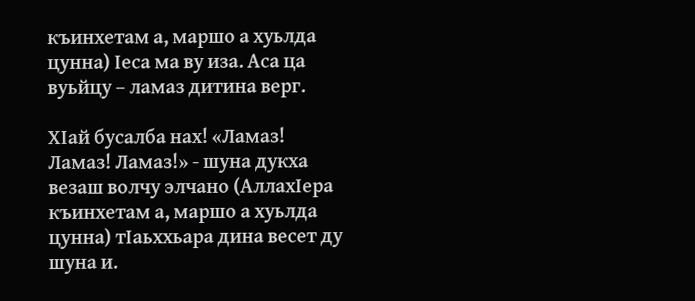къинхетам а, маршо а хуьлда цунна) Iеса ма ву иза. Аса ца вуьйцу – ламаз дитина верг.

ХIай бусалба нах! «Ламаз! Ламаз! Ламаз!» - шуна дукха везаш волчу элчано (АллахIера къинхетам а, маршо а хуьлда цунна) тIаьххьара дина весет ду шуна и.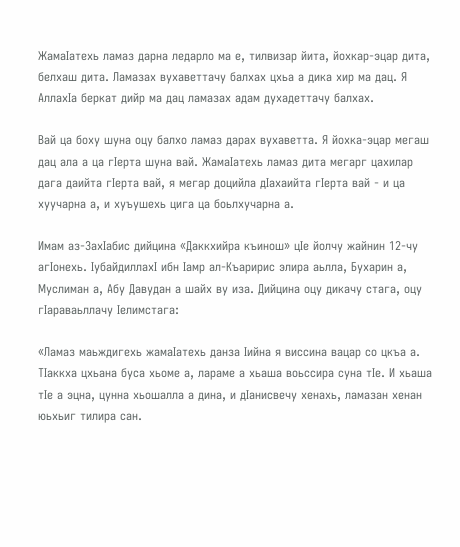ЖамаIатехь ламаз дарна ледарло ма е, тилвизар йита, йохкар-эцар дита, белхаш дита. Ламазах вухаветтачу балхах цхьа а дика хир ма дац. Я АллахIа беркат дийр ма дац ламазах адам духадеттачу балхах.

Вай ца боху шуна оцу балхо ламаз дарах вухаветта. Я йохка-эцар мегаш дац ала а ца гIерта шуна вай. ЖамаIатехь ламаз дита мегарг цахилар дага даийта гIерта вай, я мегар доцийла дIахаийта гIерта вай - и ца хуучарна а, и хуъушехь цига ца боьлхучарна а.

Имам аз-ЗахIабис дийцина «Даккхийра къинош» цIе йолчу жайнин 12-чу агIонехь. IубайдиллахI ибн Iамр ал-Къаририс элира аьлла, Бухарин а, Муслиман а, Абу Давудан а шайх ву иза. Дийцина оцу дикачу стага, оцу гIараваьллачу Iелимстага:

«Ламаз маьждигехь жамаIатехь данза Iийна я виссина вацар со цкъа а. ТIаккха цхьана буса хьоме а, лараме а хьаша воьссира суна тIе. И хьаша тIе а эцна, цунна хьошалла а дина, и дIанисвечу хенахь, ламазан хенан юьхьиг тилира сан.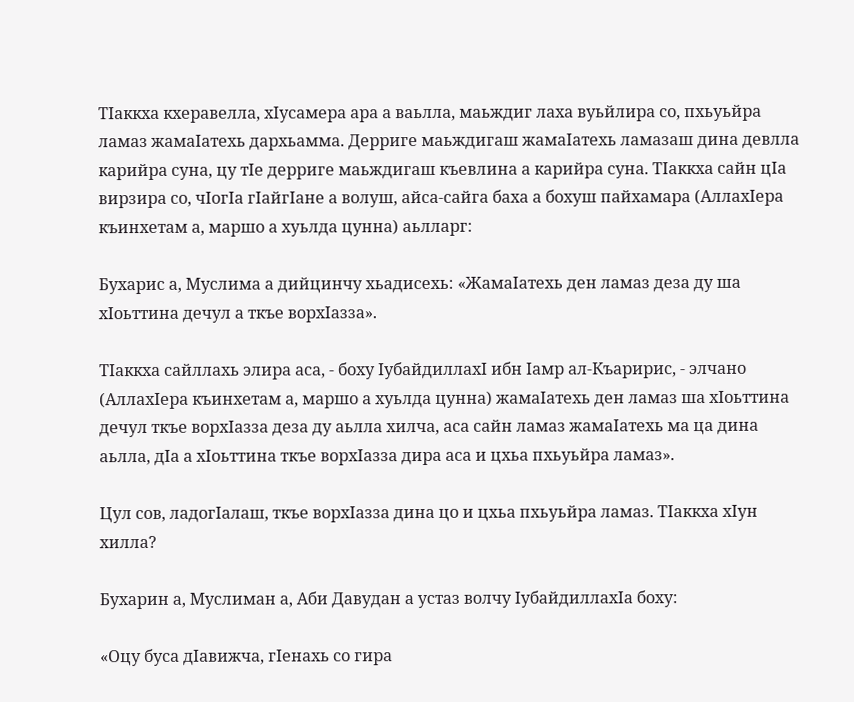ТIаккха кхеравелла, хIусамера ара а ваьлла, маьждиг лаха вуьйлира со, пхьуьйра ламаз жамаIатехь дархьамма. Дерриге маьждигаш жамаIатехь ламазаш дина девлла карийра суна, цу тIе дерриге маьждигаш къевлина а карийра суна. ТIаккха сайн цIа вирзира со, чIогIа гIайгIане а волуш, айса-сайга баха а бохуш пайхамара (АллахIера къинхетам а, маршо а хуьлда цунна) аьлларг:

Бухарис а, Муслима а дийцинчу хьадисехь: «ЖамаIатехь ден ламаз деза ду ша хIоьттина дечул а ткъе ворхIазза».

ТIаккха сайллахь элира аса, - боху IубайдиллахI ибн Iамр ал-Къаририс, - элчано (АллахIера къинхетам а, маршо а хуьлда цунна) жамаIатехь ден ламаз ша хIоьттина дечул ткъе ворхIазза деза ду аьлла хилча, аса сайн ламаз жамаIатехь ма ца дина аьлла, дIа а хIоьттина ткъе ворхIазза дира аса и цхьа пхьуьйра ламаз».

Цул сов, ладогIалаш, ткъе ворхIазза дина цо и цхьа пхьуьйра ламаз. ТIаккха хIун хилла?

Бухарин а, Муслиман а, Аби Давудан а устаз волчу IубайдиллахIа боху:

«Оцу буса дIавижча, гIенахь со гира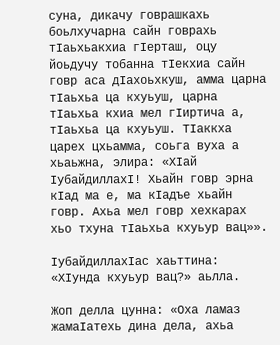суна, дикачу говрашкахь боьлхучарна сайн говрахь тIаьхьакхиа гIерташ, оцу йоьдучу тобанна тIекхиа сайн говр аса дIахоьхкуш, амма царна тIаьхьа ца кхуьуш, царна тIаьхьа кхиа мел гIиртича а, тIаьхьа ца кхуьуш. ТIаккха царех цхьамма, соьга вуха а хьаьжна, элира: «ХIай IубайдиллахI! Хьайн говр эрна кIад ма е, ма кIадъе хьайн говр. Ахьа мел говр хехкарах хьо тхуна тIаьхьа кхуьур вац»».

IубайдиллахIас хаьттина: «ХIунда кхуьур вац?» аьлла.

Жоп делла цунна: «Оха ламаз жамаIатехь дина дела, ахьа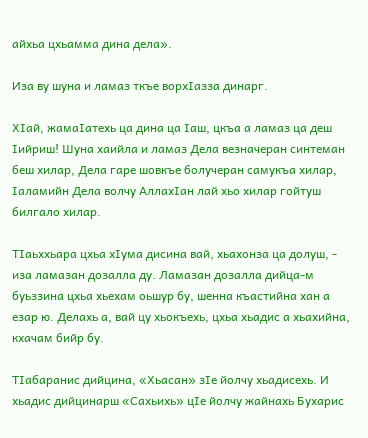айхьа цхьамма дина дела».

Иза ву шуна и ламаз ткъе ворхIазза динарг.

ХIай, жамаIатехь ца дина ца Iаш, цкъа а ламаз ца деш Iийриш! Шуна хаийла и ламаз Дела везначеран синтеман беш хилар, Дела гаре шовкъе болучеран самукъа хилар, Iаламийн Дела волчу АллахIан лай хьо хилар гойтуш билгало хилар.

ТIаьххьара цхьа хIума дисина вай, хьахонза ца долуш, - иза ламазан дозалла ду. Ламазан дозалла дийца-м буьззина цхьа хьехам оьшур бу, шенна къастийна хан а езар ю. Делахь а, вай цу хьокъехь, цхьа хьадис а хьахийна, кхачам бийр бу.

ТIабаранис дийцина, «Хьасан» зIе йолчу хьадисехь. И хьадис дийцинарш «Сахьихь» цIе йолчу жайнахь Бухарис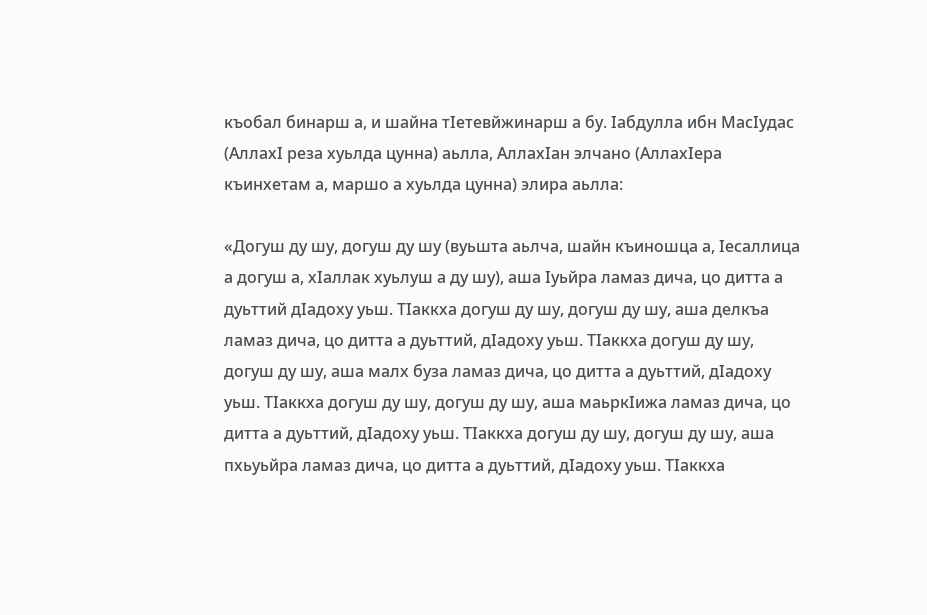къобал бинарш а, и шайна тIетевйжинарш а бу. Iабдулла ибн МасIудас (АллахI реза хуьлда цунна) аьлла, АллахIан элчано (АллахIера къинхетам а, маршо а хуьлда цунна) элира аьлла:

«Догуш ду шу, догуш ду шу (вуьшта аьлча, шайн къиношца а, Iесаллица а догуш а, хIаллак хуьлуш а ду шу), аша Iуьйра ламаз дича, цо дитта а дуьттий дIадоху уьш. ТIаккха догуш ду шу, догуш ду шу, аша делкъа ламаз дича, цо дитта а дуьттий, дIадоху уьш. ТIаккха догуш ду шу, догуш ду шу, аша малх буза ламаз дича, цо дитта а дуьттий, дIадоху уьш. ТIаккха догуш ду шу, догуш ду шу, аша маьркIижа ламаз дича, цо дитта а дуьттий, дIадоху уьш. ТIаккха догуш ду шу, догуш ду шу, аша пхьуьйра ламаз дича, цо дитта а дуьттий, дIадоху уьш. ТIаккха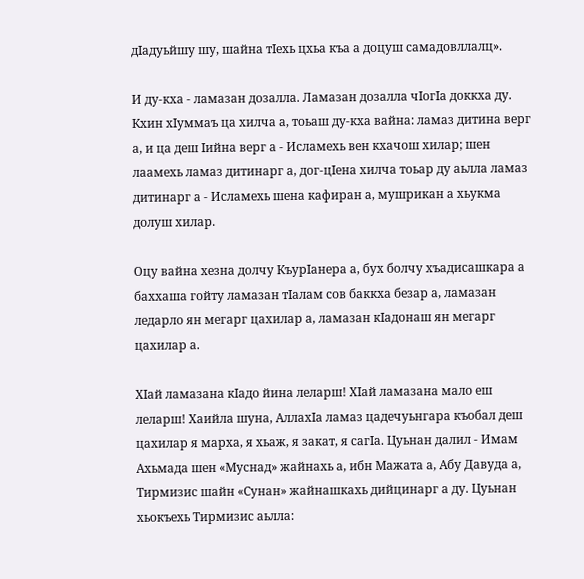дIадуьйшу шу, шайна тIехь цхьа къа а доцуш самадовллалц».

И ду-кха - ламазан дозалла. Ламазан дозалла чIогIа доккха ду. Кхин хIуммаъ ца хилча а, тоьаш ду-кха вайна: ламаз дитина верг а, и ца деш Iийна верг а - Исламехь вен кхачош хилар; шен лаамехь ламаз дитинарг а, дог-цIена хилча тоьар ду аьлла ламаз дитинарг а - Исламехь шена кафиран а, мушрикан а хьукма долуш хилар.

Оцу вайна хезна долчу КъурIанера а, бух болчу хъадисашкара а баххаша гойту ламазан тIалам сов баккха безар а, ламазан ледарло ян мегарг цахилар а, ламазан кIадонаш ян мегарг цахилар а.

ХIай ламазана кIадо йина леларш! ХIай ламазана мало еш леларш! Хаийла шуна, АллахIа ламаз цадечуьнгара къобал деш цахилар я марха, я хьаж, я закат, я сагIа. Цуьнан далил - Имам Ахьмада шен «Муснад» жайнахь а, ибн Мажата а, Абу Давуда а, Тирмизис шайн «Сунан» жайнашкахь дийцинарг а ду. Цуьнан хьокъехь Тирмизис аьлла: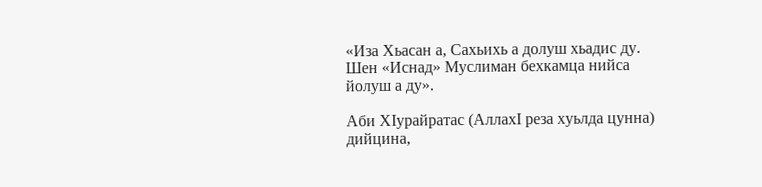«Иза Хьасан а, Сахьихь а долуш хьадис ду. Шен «Иснад» Муслиман бехкамца нийса йолуш а ду».

Аби ХIурайратас (АллахI реза хуьлда цунна) дийцина,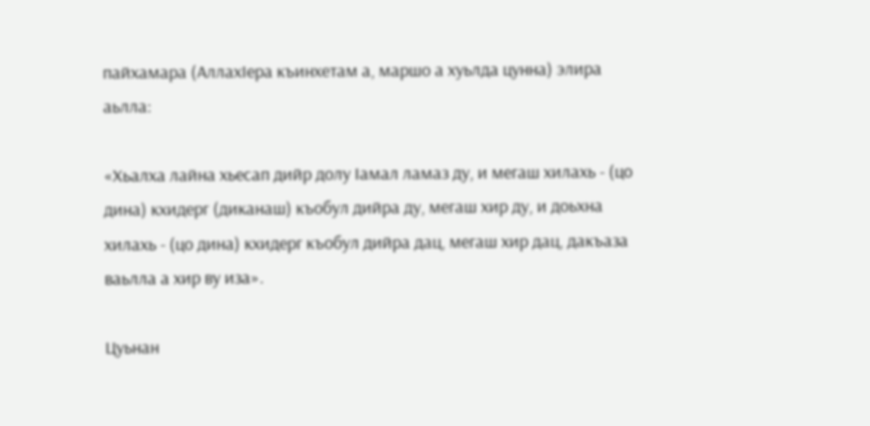пайхамара (АллахIера къинхетам а, маршо а хуьлда цунна) элира аьлла:

«Хьалха лайна хьесап дийр долу Iамал ламаз ду, и мегаш хилахь - (цо дина) кхидерг (диканаш) къобул дийра ду, мегаш хир ду, и доьхна хилахь - (цо дина) кхидерг къобул дийра дац, мегаш хир дац, дакъаза ваьлла а хир ву иза».

Цуьнан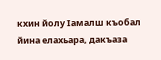кхин йолу Iамалш къобал йина елахьара, дакъаза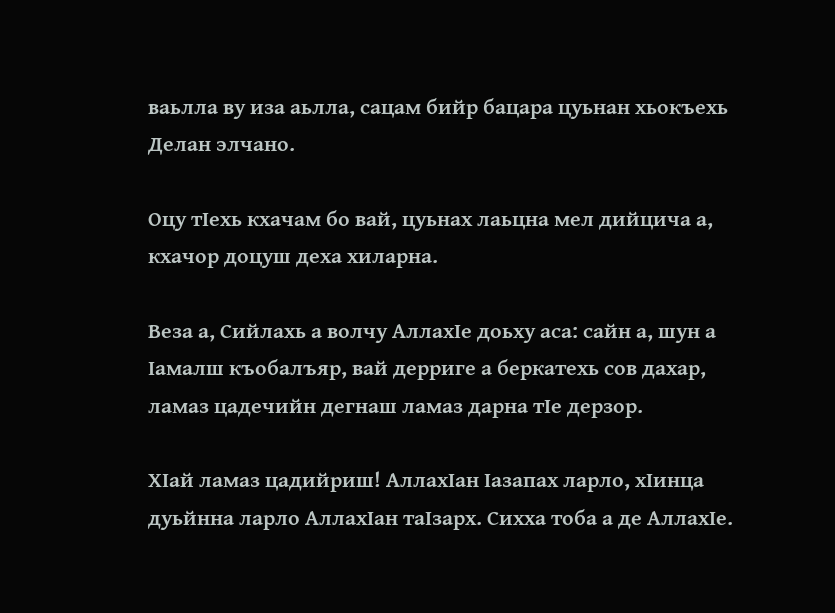ваьлла ву иза аьлла, сацам бийр бацара цуьнан хьокъехь Делан элчано.

Оцу тIехь кхачам бо вай, цуьнах лаьцна мел дийцича а, кхачор доцуш деха хиларна.

Веза а, Сийлахь а волчу АллахIе доьху аса: сайн а, шун а Iамалш къобалъяр, вай дерриге а беркатехь сов дахар, ламаз цадечийн дегнаш ламаз дарна тIе дерзор.

ХIай ламаз цадийриш! АллахIан Iазапах ларло, хIинца дуьйнна ларло АллахIан таIзарх. Сихха тоба а де АллахIе.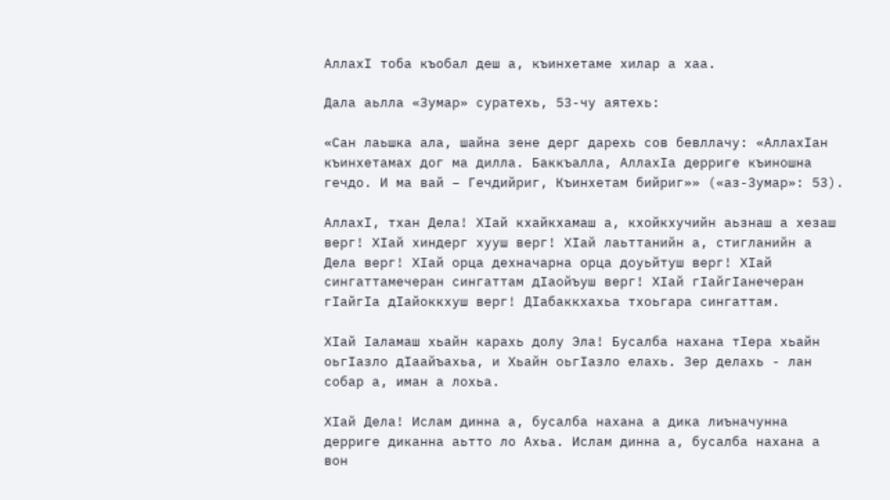АллахI тоба къобал деш а, къинхетаме хилар а хаа.

Дала аьлла «Зумар» суратехь, 53-чу аятехь:

«Сан лаьшка ала, шайна зене дерг дарехь сов бевллачу: «АллахIан къинхетамах дог ма дилла. Баккъалла, АллахIа дерриге къиношна гечдо. И ма вай – Гечдийриг, Къинхетам бийриг»» («аз-Зумар»: 53).

АллахI, тхан Дела! ХIай кхайкхамаш а, кхойкхучийн аьзнаш а хезаш верг! ХIай хиндерг хууш верг! ХIай лаьттанийн а, стигланийн а Дела верг! ХIай орца дехначарна орца доуьйтуш верг! ХIай сингаттамечеран сингаттам дIаойъуш верг! ХIай гIайгIанечеран гIайгIа дIайоккхуш верг! ДIабаккхахьа тхоьгара сингаттам.

ХIай Iаламаш хьайн карахь долу Эла! Бусалба нахана тIера хьайн оьгIазло дIаайъахьа, и Хьайн оьгIазло елахь. Зер делахь - лан собар а, иман а лохьа.

ХIай Дела! Ислам динна а, бусалба нахана а дика лиъначунна дерриге диканна аьтто ло Ахьа. Ислам динна а, бусалба нахана а вон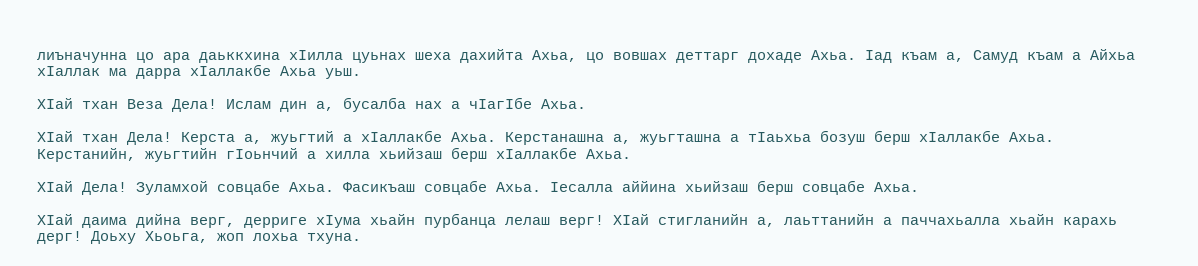лиъначунна цо ара даьккхина хIилла цуьнах шеха дахийта Ахьа, цо вовшах деттарг дохаде Ахьа. Iад къам а, Самуд къам а Айхьа хIаллак ма дарра хIаллакбе Ахьа уьш.

ХIай тхан Веза Дела! Ислам дин а, бусалба нах а чIагIбе Ахьа.

ХIай тхан Дела! Керста а, жуьгтий а хIаллакбе Ахьа. Керстанашна а, жуьгташна а тIаьхьа бозуш берш хIаллакбе Ахьа. Керстанийн, жуьгтийн гIоьнчий а хилла хьийзаш берш хIаллакбе Ахьа.

ХIай Дела! Зуламхой совцабе Ахьа. Фасикъаш совцабе Ахьа. Iесалла аййина хьийзаш берш совцабе Ахьа.

ХIай даима дийна верг, дерриге хIума хьайн пурбанца лелаш верг! ХIай стигланийн а, лаьттанийн а паччахьалла хьайн карахь дерг! Доьху Хьоьга, жоп лохьа тхуна.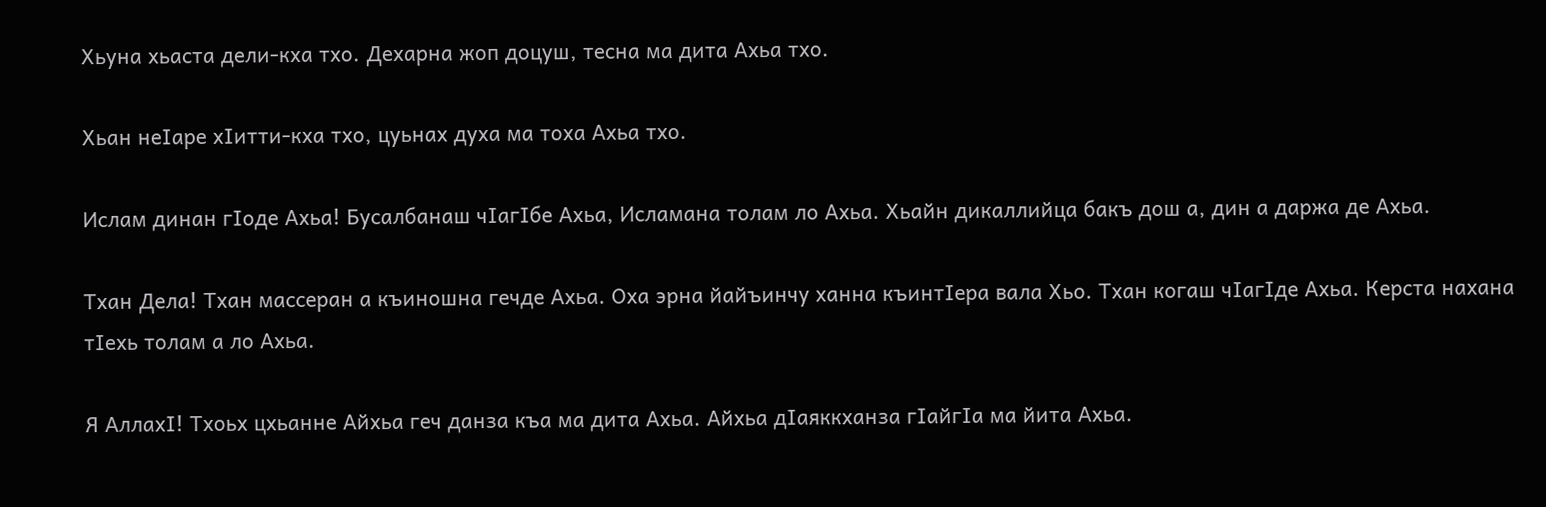Хьуна хьаста дели-кха тхо. Дехарна жоп доцуш, тесна ма дита Ахьа тхо.

Хьан неIаре хIитти-кха тхо, цуьнах духа ма тоха Ахьа тхо.

Ислам динан гIоде Ахьа! Бусалбанаш чIагIбе Ахьа, Исламана толам ло Ахьа. Хьайн дикаллийца бакъ дош а, дин а даржа де Ахьа.

Тхан Дела! Тхан массеран а къиношна гечде Ахьа. Оха эрна йайъинчу ханна къинтIера вала Хьо. Тхан когаш чIагIде Ахьа. Керста нахана тIехь толам а ло Ахьа.

Я АллахI! Тхоьх цхьанне Айхьа геч данза къа ма дита Ахьа. Айхьа дIаяккханза гIайгIа ма йита Ахьа.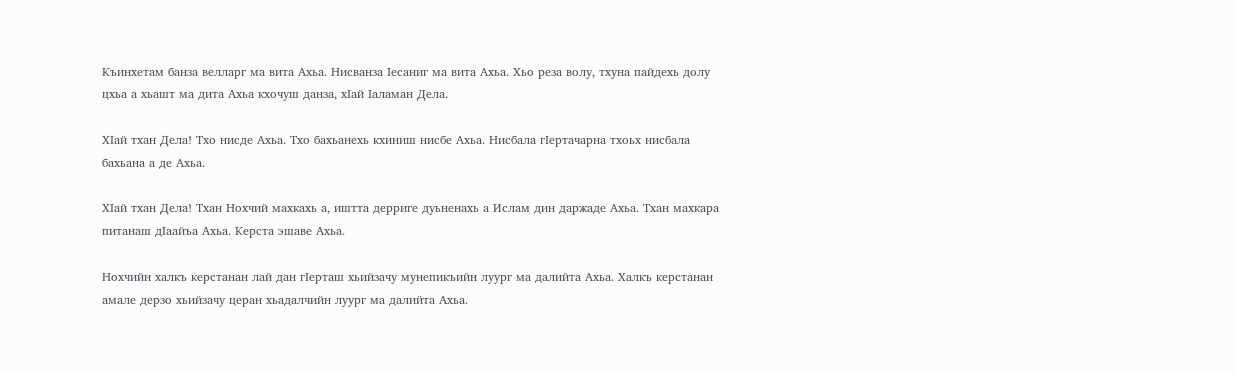Къинхетам банза велларг ма вита Ахьа. Нисванза Iесаниг ма вита Ахьа. Хьо реза волу, тхуна пайдехь долу цхьа а хьашт ма дита Ахьа кхочуш данза, хIай Iаламан Дела.

ХIай тхан Дела! Тхо нисде Ахьа. Тхо бахьанехь кхиниш нисбе Ахьа. Нисбала гIертачарна тхоьх нисбала бахьана а де Ахьа.

ХIай тхан Дела! Тхан Нохчий махкахь а, иштта дерриге дуьненахь а Ислам дин даржаде Ахьа. Тхан махкара питанаш дIаайъа Ахьа. Керста эшаве Ахьа.

Нохчийн халкъ керстанан лай дан гIерташ хьийзачу мунепикъийн луург ма далийта Ахьа. Халкъ керстанан амале дерзо хьийзачу церан хьадалчийн луург ма далийта Ахьа.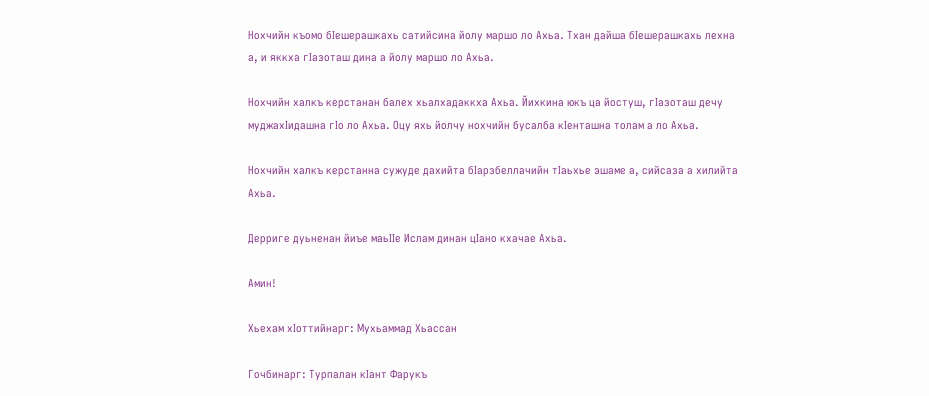Нохчийн къомо бIешерашкахь сатийсина йолу маршо ло Ахьа. Тхан дайша бIешерашкахь лехна а, и яккха гIазоташ дина а йолу маршо ло Ахьа.

Нохчийн халкъ керстанан балех хьалхадаккха Ахьа. Йихкина юкъ ца йостуш, гIазоташ дечу муджахIидашна гIо ло Ахьа. Оцу яхь йолчу нохчийн бусалба кIенташна толам а ло Ахьа.

Нохчийн халкъ керстанна сужуде дахийта бIарзбеллачийн тIаьхье эшаме а, сийсаза а хилийта Ахьа.

Дерриге дуьненан йиъе маьIIе Ислам динан цIано кхачае Ахьа.

Амин!

Хьехам хIоттийнарг: Мухьаммад Хьассан

Гочбинарг: Турпалан кIант Фарукъ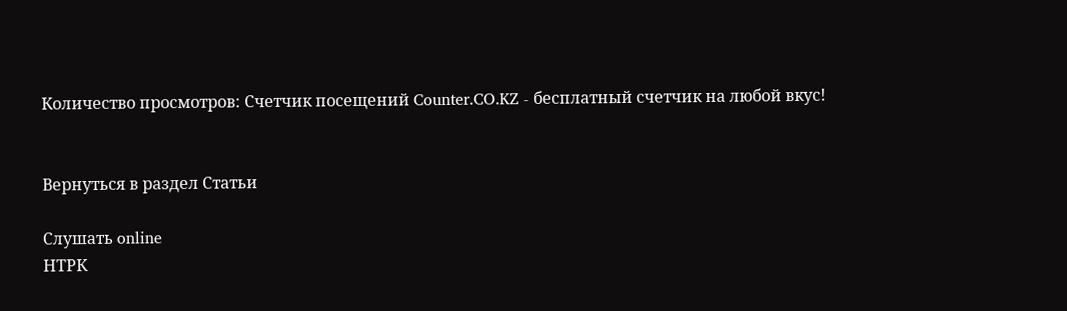Количество просмотров: Счетчик посещений Counter.CO.KZ - бесплатный счетчик на любой вкус!


Вернуться в раздел Статьи

Слушать online
НТРК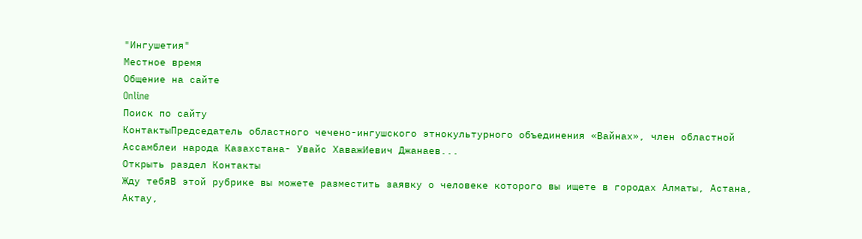"Ингушетия"
Местное время
Общение на сайте
Online
Поиск по сайту
КонтактыПредседатель областного чечено-ингушского этнокультурного объединения «Вайнах», член областной Ассамблеи народа Казахстана- Увайс ХаважИевич Джанаев...
Открыть раздел Контакты
Жду тебяВ этой рубрике вы можете разместить заявку о человеке которого вы ищете в городах Алматы, Астана, Актау,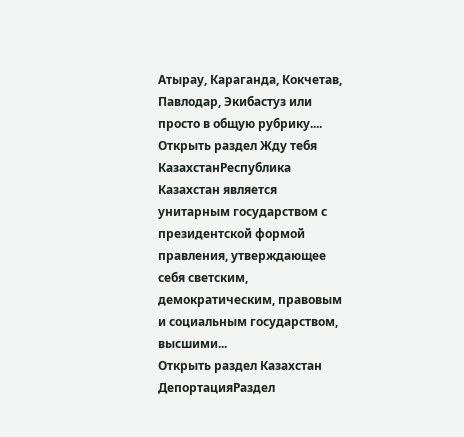Атырау, Караганда, Кокчетав, Павлодар, Экибастуз или просто в общую рубрику....
Открыть раздел Жду тебя
КазахстанРеспублика Казахстан является унитарным государством с президентской формой правления, утверждающее себя светским, демократическим, правовым и социальным государством, высшими...
Открыть раздел Казахстан
ДепортацияРаздел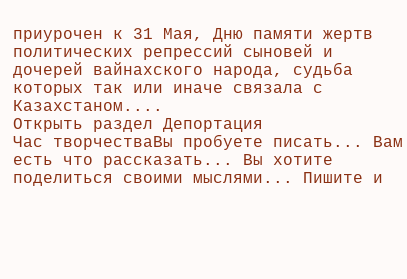приурочен к 31 Мая, Дню памяти жертв политических репрессий сыновей и дочерей вайнахского народа, судьба которых так или иначе связала с Казахстаном....
Открыть раздел Депортация
Час творчестваВы пробуете писать... Вам есть что рассказать... Вы хотите поделиться своими мыслями... Пишите и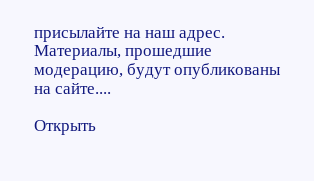присылайте на наш адрес. Материалы, прошедшие модерацию, будут опубликованы на сайте....

Открыть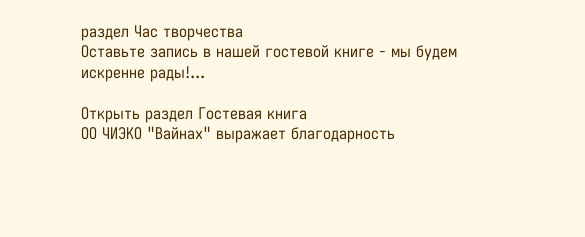раздел Час творчества
Оставьте запись в нашей гостевой книге - мы будем искренне рады!...

Открыть раздел Гостевая книга
ОО ЧИЭКО "Вайнах" выражает благодарность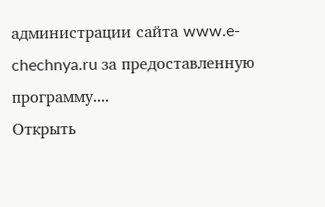администрации сайта www.e-chechnya.ru за предоставленную программу....
Открыть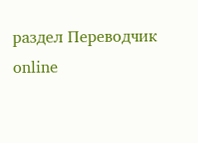раздел Переводчик online